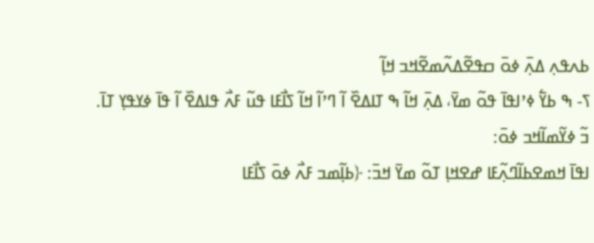ߕߍߟߍ߲ ߡߍ߲߫ ߦߋ߫ ߛߟߐ߬ߡߍ߬ߘߐ߬ߞߏ ߞߊ߲߬
ߖ- ߒ ߕߌ߱ ߦߴߊߟߊ߫ ߟߋ߬ ߘߌ߫، ߡߍ߲߫ ߞߊ߬ ߒ ߠߊߡߐ߰ ߊ߬ ߣߴߊ߬ ߞߊ߬ ߖߊ߯ߓߊ ߟߎ߬ ߓߍ߯ ߟߊߡߐ߰ ߊ߬ ߟߊ߫ ߦߌߟߌ߲ ߠߊ߫.
ߏ߬ ߦߌ߬ߘߊ߬ߞߏ ߦߋ߫:
ߊߟߊ߫ ߞߘߐߕߊ߬ߣߍ߲߬ߓߊ ߝߐߞߊ߲ ߠߋ߬ ߘߌ߫ ߞߏ߫: ﴿ߕߊ߲߬ߘߏ ߓߍ߯ ߦߋ߫ ߖߊ߯ߓߊ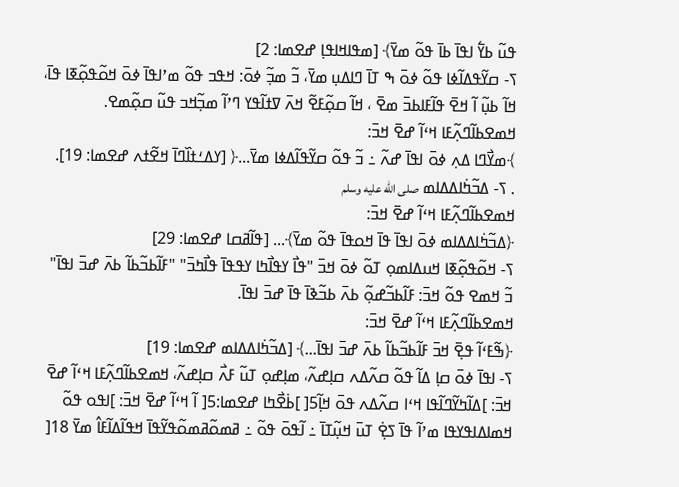ߟߎ߬ ߕߌ߱ ߊߟߊ߫ ߕߊ߫ ߟߋ߬ ߘߌ߫﴾ [ߘߟߊߞߊߟߊ߲ ߝߐߘߊ: 2]
ߖ- ߛߌ߬ߟߡߊ߬ߦߊ ߟߋ߬ ߦߋ߫ ߒ ߠߊ߫ ߣߊߡߎ߲ ߘߌ߫، ߏ߬ ߘߏ߲߬ ߦߋ߫: ߞߟߏ ߟߋ߬ ߘߴߊߟߊ߫ ߦߋ߫ ߞߋ߬ߟߋ߲߬ߧߊ ߟߊ߫، ߞߊ߬ ߕߎ߲߬ ߊ߬ ߞߐ߫ ߟߊ߬ߓߊߕߏ߫ ߘߐ߫ ، ߞߊ߬ ߛߋ߲߬ߓߐ߬ ߞߍ߫ ߜߙߊ߬ߟߌ ߣߴߊ߬ ߘߏ߲߬ߞߏ ߟߎ߬ ߛߋ߲߬ߘߐ.
ߞߘߐߕߊ߬ߣߍ߲߬ߓߊ ߞߵߊ߬ ߝߐ߫ ߞߏ߫:
﴾ߘߌ߯ߣߊ ߡߍ߲ ߦߋ߫ ߊߟߊ߫ ߝߍ߬ ߸ ߏ߬ ߟߋ߬ ߛߌ߬ߟߊ߬ߡߦߊ ߘߌ߫...﴿ [ߌߡߑߙߊ߰ߣߊ߫ ߞߐ߬ߙߍ ߝߐߘߊ: 19].
. ߖ- ߡߏ߬ߤ߭ߊߡߡߊߘ صلى الله عليه وسلم
ߞߘߐߕߊ߬ߣߍ߲߬ߓߊ ߞߵߊ߬ ߝߐ߫ ߞߏ߫:
﴿ߡߏ߬ߤ߭ߊߡߡߊߘ ߦߋ߫ ߊߟߊ߫ ߟߊ߫ ߞߋߟߊ߫ ߟߋ߬ ߘߌ߫﴾... [ߟߊ߬ߥߛߊ ߝߐߘߊ: 29]
ߖ- ߞߋ߬ߟߋ߲߬ߧߊ ߞߎߡߊߘߋ߲ ߠߋ߬ ߦߋ߫ ߞߏ߫ "ߟߊ߯ ߌߟߊ߯ߤߊ ߌߟߟߊ߫ ߟߊ߯ߤߏ߫" "ߓߊ߬ߕߏ߬ߕߊ߬ ߕߍ߫ ߝߏ߫ ߊߟߊ߫" ߏ߬ ߞߘߐ ߟߋ߬ ߞߏ߫: ߓߊ߬ߕߏ߬ߝߋ߲߬ ߕߍ߫ ߕߏ߬ߢߊ߫ ߟߊ߫ ߝߏ߫ ߊߟߊ߫.
ߞߘߐߕߊ߬ߣߍ߲߬ߓߊ ߞߵߊ߬ ߝߐ߫ ߞߏ߫:
﴿ߒ߬ߓߵߊ߬ ߟߐ߲߫ ߞߏ߫ ߓߊ߬ߕߏ߬ߕߊ߬ ߕߍ߫ ߝߏ߫ ߊߟߊ߫...﴾ [ߡߏ߬ߤ߭ߊߡߡߊߘ ߝߐߘߊ: 19]
ߖ- ߊߟߊ߫ ߦߋ߫ ߛߊ߲ ߡߊ߬ ߟߋ߬ ߛߍ߬ߡߍ ߛߊ߲ߝߍ߬، ߘߊ߲ߝߋ߲ ߠߎ߬ ߓߍ߯ ߛߊ߲ߝߍ߬، ߞߘߐߕߊ߬ߣߍ߲߬ߓߊ ߞߵߊ߬ ߝߐ߫ ߞߏ߫: ]ߡߊ߬ߤߌ߬ߣߊ߬ߟߊ ߞߵߊ ߛߍ߬ߡߍ ߟߋ߫ ߞߊ߲߬5[ ]ߕ߭ߐ߯ߤߊ ߝߐߘߊ:5[ ߊ߬ ߞߵߊ߬ ߝߐ߫ ߞߏ߫: ]ߊߟߋ ߟߋ߬ ߞߘߊߡߊߟߌߟߊ ߘߴߊ߬ ߟߊ߫ ߖߐ߲߭ ߠߎ߫ ߞߎ߲߬ߠߊ߫ ߸ ߊ߬ߟߋ߫ ߟߋ߬ ߸ ߥߘߋ߬ߥߘߋ߬ߟߌ߬ߟߊ߫ ߞߟߊ߬ߡߊ߬ߓߊ߮ ߘߌ߫ 18[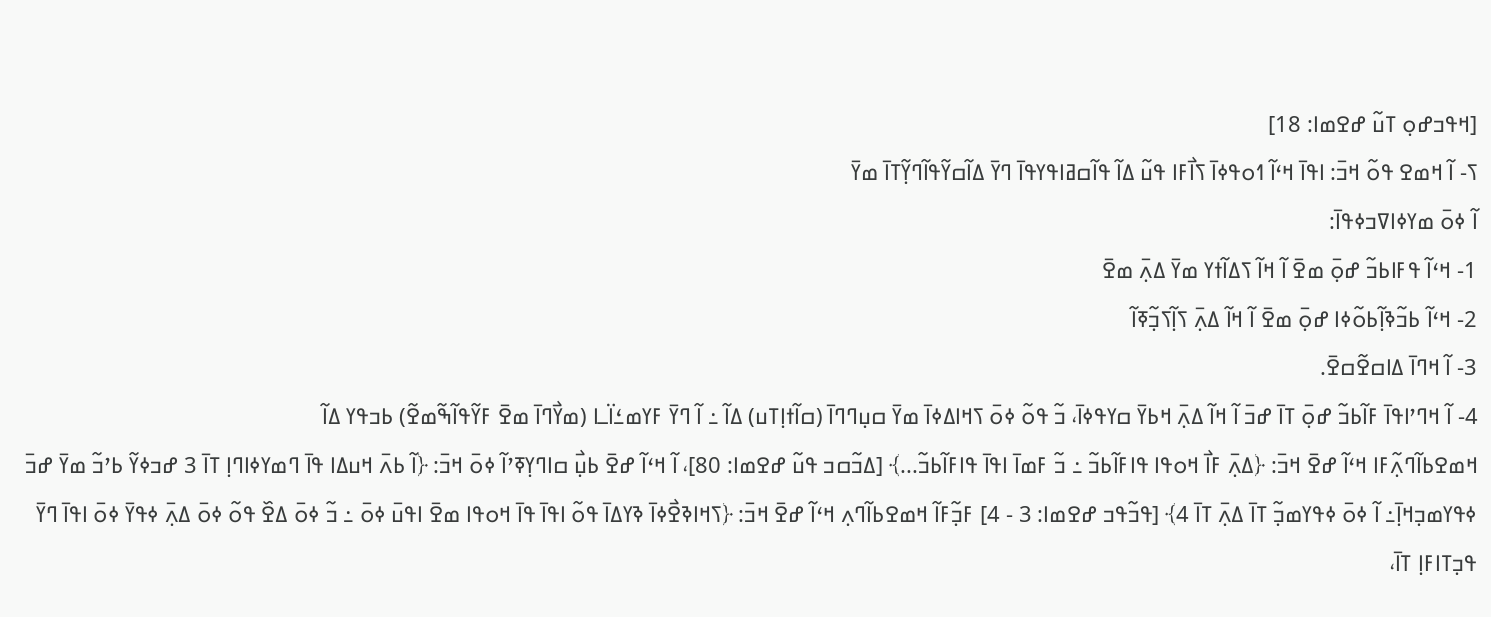[ߞߟߏߝߋ߲ ߠߎ߬ ߝߐߘߊ: 18]
ߖ- ߊ߬ ߞߘߐ ߟߋ߬ ߞߏ߫: ߊߟߊ߫ ߞߵߊ߬ ߗߋߟߦߊ߫ ߖߊ߯ߓߊ ߟߎ߬ ߡߊ߬ ߟߊ߬ߛߥߊߟߌߟߊ߫ ߣߌ߫ ߡߊ߬ߛߌ߬ߟߊ߬ߣߌ߲߬ߠߊ߫ ߘߌ߫
ߊ߬ ߦߋ߫ ߘߌߦߊߜߏߦߟߊ߫:
1- ߞߵߊ߬ ߟߓߊߕߏ߬ ߝߋ߲߫ ߘߐ߫ ߊ߬ ߞߊ߬ ߖߡߊ߬ߙߌ ߘߌ߫ ߡߍ߲߫ ߘߐ߫
2- ߞߵߊ߬ ߕߏ߬ߢߊ߲߬ߕߋ߬ߦߊ ߝߋ߲߫ ߘߐ߫ ߊ߬ ߞߊ߬ ߡߍ߲߫ ߖߊ߲߬ߖߏ߲߬ߧߊ߬
3- ߊ߬ ߞߣߊ߫ ߡߊߛߐ߬ߛߐ߫.
4- ߊ߬ ߞߣߴߊߟߊ߫ ߓߊ߬ߕߏ߬ ߝߋ߲߫ ߠߊ߫ ߝߏ߫ ߊ߬ ߞߊ߬ ߡߍ߲߫ ߞߕߌ߫ ߛߌߟߦߊ߫، ߏ߬ ߟߋ߬ ߦߋ߫ ߖߞߊߡߦߊ߫ ߘߌ߫ ߛߎ߲ߣߣߊ߫ (ߛߊ߬ߙߊ߲ߠߎ) ߡߊ߬ ߸ ߊ߬ ߣߌ߫ ߓߌߘߑߊ߳ߺߊ (ߘߌ߯ߣߊ߫ ߘߐ߫ ߓߌ߬ߟߊ߬ߒ߬ߘߐ߬) ߕߏߟߌ ߡߊ߬
ߞߘߐߕߊ߬ߣߍ߲߬ߓߊ ߞߵߊ߬ ߝߐ߫ ߞߏ߫: ﴿ߡߍ߲߫ ߓߊ߯ ߞߋߟߊ ߟߊߓߊ߬ߕߏ߬ ߸ ߏ߬ ߓߘߊ߫ ߊߟߊ߫ ߟߊߓߊ߬ߕߏ߬...﴾ [ߡߏ߬ߛߏ ߟߎ߬ ߝߐߘߊ: 80]، ߊ߬ ߞߵߊ߬ ߝߐ߫ ߕߎ߲߯ ߛߊߣߌ߲ߧߴߊ߬ ߦߋ߫ ߞߏ߫: ﴿ߊ߬ ߕߍ߫ ߞߎߡߊ ߟߊ߫ ߣߘߌߦߊߣߊ߲ ߠߊ߫ 3 ߝߏߦߌ߬ ߕߴߏ߬ ߘߌ߫ ߝߏ߫ ߦߟߌߘߏ߲ߞߊ߲߫߸ ߊ߬ ߦߋ߫ ߦߟߌߘߏ߲߬ ߠߊ߫ ߡߍ߲߫ ߠߊ߫ 4﴾ [ߟߏ߬ߟߏ ߝߐߘߊ: 3 - 4] ߓߏ߲߬ߓߊ߬ ߞߘߐߕߊ߬ߣߍ߲ ߞߵߊ߬ ߝߐ߫ ߞߏ߫: ﴿ߖߞߊߢߐ߯ߦߊ߫ ߢߌߡߊ߫ ߟߋ߬ ߊߟߊ߫ ߟߊ߫ ߞߋߟߊ ߘߐ߫ ߊߟߎ߫ ߦߋ߫ ߸ ߏ߬ ߦߋ߫ ߡߐ߰ ߟߋ߬ ߦߋ߫ ߡߍ߲߫ ߦߟߌ߫ ߦߋ߫ ߊߟߊ߫ ߣߌ߫ ߟߏ߲ߠߊߓߊ߲ ߠߊ߫،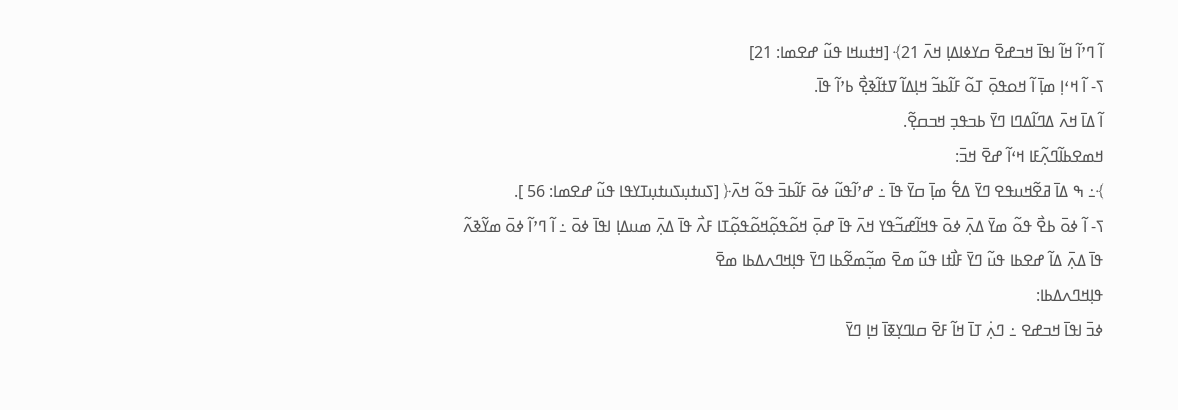ߊ߬ ߣߴߊ߬ ߞߊ߬ ߊߟߊ߫ ߞߏߝߐ߫ ߛߌߦߊߡߊ߲ ߞߍ߫ 21﴾ [ߞߙߎߞߊ ߟߎ߬ ߝߐߘߊ: 21]
ߖ- ߊ߬ ߞߵߊ߲ ߘߊ߲߫ ߊ߬ ߞߋߟߋ߲߫ ߠߋ߬ ߓߊ߬ߕߏ߬ ߞߊ߲ߡߊ߬ ߜߙߊ߬ߢߐ߲߯ ߕߴߊ߬ ߟߊ߫.
ߊ߬ ߡߊ߫ ߞߍ߫ ߡߣߊ߬ߡߣߊ ߣߌ߫ ߕߏߟߏ߲ ߞߏߛߐ߲߬.
ߞߘߐߕߊ߬ߣߍ߲߬ߓߊ ߞߵߊ߬ ߝߐ߫ ߞߏ߫:
﴾߸ ߒ ߡߊ߫ ߥߐ߬ߞߎߟߐ ߣߌ߫ ߡߐ߱ ߘߊ߲߫ ߛߌ߫ ߟߊ߫ ߸ ߝߴߊ߬ߟߎ߬ ߦߋ߫ ߓߊ߬ߕߏ߫ ߟߋ߬ ߞߍ߫﴿ [ߖߎߙߎ߲ߖߎߙߎ߲ߠߌߟߊ ߟߎ߬ ߝߐߘߊ: 56 ].
ߖ- ߊ߬ ߦߋ߫ ߕߐ߯ ߟߋ߬ ߘߌ߫ ߡߍ߲߫ ߦߋ߫ ߟߞߊ߬ߝߏ߬ߟߌ ߞߍ߫ ߟߊ߫ ߝߋ߲߫ ߞߋ߬ߟߋ߲߬ߞߋ߬ߟߋ߲߬ߠߊ ߓߍ߯ ߟߊ߫ ߡߍ߲߫ ߘߎߡߊ߲ ߊߟߊ߫ ߦߋ߫ ߸ ߊ߬ ߣߴߊ߬ ߦߋ߫ ߘߌ߬ߢߍ߬ ߟߊ߫ ߡߍ߲߫ ߡߊ߬ ߝߐߕߊ ߟߎ߬ ߣߌ߫ ߓߊ߯ߙߊ ߟߎ߬ ߘߐ߫ ߘߏ߲߬ߘߐ߬ߕߊ ߣߌ߫ ߟߊ߲ߞߣߍߡߕߊ ߘߐ߫
ߟߊ߲ߞߣߍߡߕߊ:
ߦߏ߫ ߊߟߊ߫ ߞߏߝߐ ߸ ߣߍ߲߭ ߠߊ߫ ߞߊ߬ ߓߐ߫ ߛߊߣߌ߲ߧߊ߫ ߞߊ߲ ߣߌ߫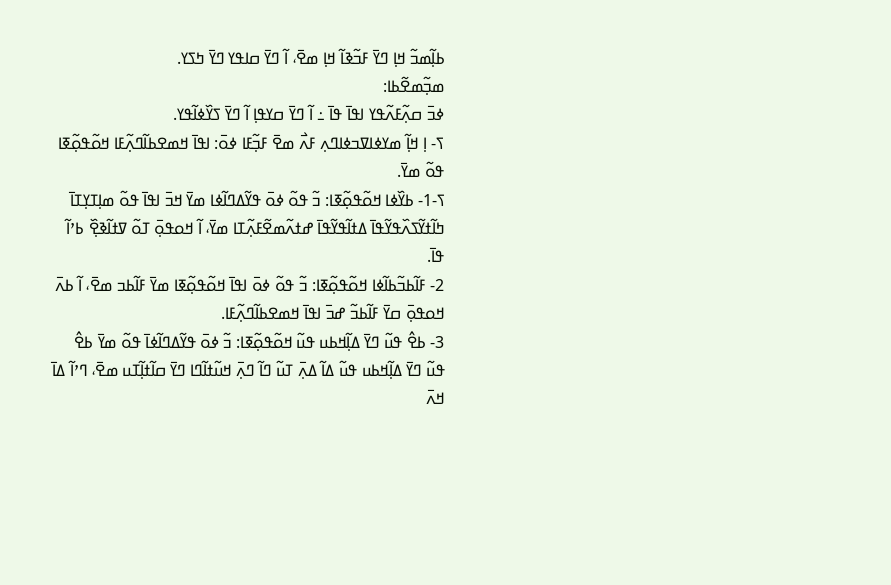ߕߊ߲߬ߘߏ߬ ߞߊ߲ ߣߌ߫ ߓߏ߬ߢߊ߬ ߞߊ߲ ߘߐ߫، ߊ߬ ߣߌ߫ ߛߊߟߌ ߣߌ߫ ߤߖߌ.
ߘߏ߲߬ߘߐ߬ߕߊ:
ߦߏ߫ ߛߍ߲߬ߓߍ߬ߟߌ ߊߟߊ߫ ߟߊ߫ ߸ ߊ߬ ߣߌ߫ ߛߌߟߊ߲ ߊ߬ ߣߌ߫ ߖߌ߰ߦߊ߬ߟߌ.
ߖ- ߊ߲ ߞߊ߲߬ ߘߌߦߊߜߏߦߊߣߍ߲ ߓߍ߯ ߘߐ߫ ߓߏ߲߬ߓߊ ߦߋ߫: ߊߟߊ߫ ߞߘߐߕߊ߬ߣߍ߲߬ߓߊ ߞߋ߬ߟߋ߲߬ߧߊ ߟߋ߬ ߘߌ߫.
ߖ-1- ߕߌ߰ߦߊ ߞߋ߬ߟߋ߲߬ߧߊ: ߏ߬ ߟߋ߬ ߦߋ߫ ߟߌ߬ߡߣߊ߬ߦߊ ߘߌ߫ ߞߏ߫ ߊߟߊ߫ ߟߋ߬ ߘߊ߲ߠߌ߲ߠߊ߫ ߤߊ߬ߙߌ߬ߖߍ߰ߟߌ߬ߟߊ߫ ߡߙߊ߬ߟߌ߬ߟߊ߫ ߝߙߍ߬ߘߐ߬ߓߍ߲߬ߠߊ ߘߌ߫، ߊ߬ ߞߋߟߋ߲߫ ߠߋ߬ ߜߙߊ߬ߢߐ߲߰ ߕߴߊ߬ ߟߊ߫.
2- ߓߊ߬ߕߏ߬ߕߊ߬ߦߊ ߞߋ߬ߟߋ߲߬ߧߊ: ߏ߬ ߟߋ߬ ߦߋ߫ ߊߟߊ߫ ߞߋ߬ߟߋ߲߬ߧߊ ߘߌ߫ ߓߊ߬ߕߏ ߘߐ߫، ߊ߬ ߕߍ߫ ߞߋߟߋ߲߫ ߛߌ߫ ߓߊ߬ߕߏ߬ ߝߏ߫ ߊߟߊ߫ ߞߘߐߕߊ߬ߣߍ߲߬ߓߊ.
3- ߕߐ߮ ߟߎ߬ ߣߌ߫ ߡߊ߲߬ߞߕߎ ߟߎ߬ ߞߋ߬ߟߋ߲߬ߧߊ: ߏ߬ ߦߋ߫ ߟߌ߬ߡߣߊ߬ߦߊ߫ ߟߋ߬ ߘߌ߫ ߕߐ߮ ߟߎ߬ ߣߌ߫ ߡߊ߲߬ߞߕߎ ߟߎ߬ ߡߊ߬ ߡߍ߲߫ ߠߎ߬ ߣߊ߬ ߣߍ߲߫ ߞߎ߬ߙߊ߬ߣߊ ߣߌ߫ ߛߊ߬ߙߊ߲߬ߠߎ ߘߐ߫، ߣߴߊ߬ ߡߊ߫ ߞߍ߫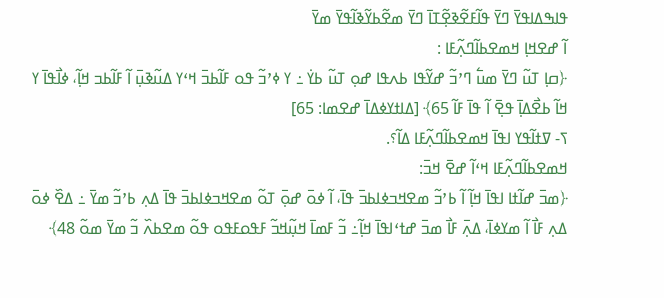ߟߊߒߡߊߟߌ߫ ߣߌ߫ ߟߊ߬ߓߐ߬ߢߐ߲߬ߠߊ߫ ߣߌ߫ ߘߐ߬ߕߌ߬ߢߊ߬ߟߌ߫ ߘߌ߫
ߊ߬ ߝߐߞߊ߲ ߞߘߐߕߊ߬ߣߍ߲߬ߓߊ :
﴿ߛߊ߲ ߠߎ߬ ߣߌ߫ ߘߎ߱ ߣߴߏ߬ ߝߌ߬ߟߊ ߕߍߟߊ ߝߋ߲ ߠߎ߬ ߕߌ߭ ߸ ߌ ߦߴߏ߬ ߟߋ ߓߊ߬ߕߏ߫ ߞߵߌ ߡߎ߬ߢߎ߲߫ ߊ߬ ߓߊ߬ߕߏ ߞߊ߲߬، ߦߊ߯ߟߊ߫ ߌ ߞߊ߬ ߕߐ߯ߡߊ߲߫ ߟߐ߲߫ ߊ߬ ߟߊ߫ ߓߊ߬ 65﴾ [ߡߊߙߌߦߡߊ߫ ߝߐߘߊ: 65]
ߖ- ߜߙߊ߬ߟߌ ߊߟߊ߫ ߞߘߐߕߊ߬ߣߍ߲߬ߓߊ ߡߊ߬؟.
ߞߘߐߕߊ߬ߣߍ߲߬ߓߊ ߞߵߊ߬ ߝߐ߫ ߞߏ߫:
﴿ߘߏ߫ ߝߊ߬ߙߊ ߊߟߊ߫ ߞߊ߲߬ ߊ߬ ߕߴߏ߬ ߘߐߞߏߦߊߕߏ߫ ߟߊ߫، ߊ߬ ߦߋ߫ ߝߋ߲߫ ߠߋ߬ ߘߐߞߏߦߊߕߏ߫ ߟߊ߫ ߡߍ߲ ߕߴߏ߬ ߘߌ߫ ߸ ߡߐ߰ ߦߋ߫ ߡߍ߲ ߓߊ߯ ߊ߬ ߘߌߦߊ߫، ߡߍ߲߫ ߓߊ߯ ߘߏ߫ ߝߙߵߊߟߊ߫ ߞߊ߲߬߸ ߏ߬ ߓߘߊ߫ ߞߎ߲߬ߞߏ߬ ߓߟߋߓߟߋ ߟߋ߬ ߘߐߕߍ߰ ߏ߬ ߘߌ߫ ߘߋ߬ 48﴾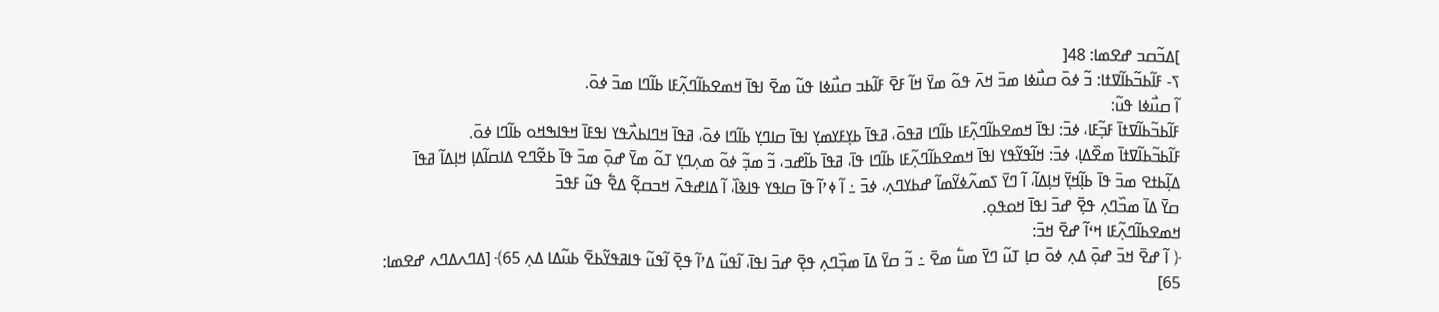]ߡߏ߬ߛߏ ߝߐߘߊ: 48[
ߖ- ߓߊ߬ߕߏ߬ߕߊ߬ߜߙߊ: ߏ߬ ߦߋ߫ ߛߎ߯ߦߊ ߘߏ߫ ߞߍ߫ ߟߋ߬ ߘߌ߫ ߞߊ߬ ߓߐ߫ ߓߊ߬ߕߏ ߛߎ߯ߦߊ ߟߎ߬ ߘߐ߫ ߊߟߊ߫ ߞߘߐߕߊ߬ߣߍ߲߬ߓߊ ߕߊ߬ߣߊ ߘߏ߫ ߦߋ߫.
ߊ߬ ߛߎ߯ߦߊ ߟߎ߬:
ߓߊ߬ߕߏ߬ߕߊ߬ߜߙߊ߫ ߓߏ߲߬ߓߊ، ߦߏ߫: ߊߟߊ߫ ߞߘߐߕߊ߬ߣߍ߲߬ߓߊ ߕߊ߬ߣߊ ߥߟߋ߫، ߥߟߊ߫ ߕߌ߲ߓߌߘߌ߲ ߊߟߊ߫ ߛߊߣߌ߲ ߕߊ߬ߣߊ ߦߋ߫، ߥߟߊ߫ ߞߣߊߕߍ߯ߟߌ ߊߟߓߊ߫ ߞߟߊߒߞߋ ߕߊ߬ߣߊ ߦߋ߫.
ߓߊ߬ߕߏ߬ߕߊ߬ߜߙߊ߫ ߘߐ߰ߡߊ߲، ߦߏ߫: ߞߊ߬ߟߌ߬ߟߌ ߊߟߊ߫ ߞߘߐߕߊ߬ߣߍ߲߬ߓߊ ߕߊ߬ߣߊ ߟߊ߫، ߥߟߊ߫ ߕߊ߬ߝߏ، ߏ߬ ߘߏ߲߬ ߦߋ߬ ߘߍ߲ߣߌ߲ ߠߋ߬ ߘߌ߫ ߝߋ߲߫ ߘߏ߫ ߟߊ߫ ߕߐ߬ߣߐ ߡߊߛߊ߬ߡߊ߲ ߞߊ߲ߡߊ߬ ߥߟߊ߫ ߡߊ߲߬ߕߙߐ ߘߏ߫ ߟߊ߫ ߕߊ߲߬ߞߌ߲߫ ߞߊ߲ߡߊ߬، ߊ߬ ߣߌ߫ ߖߘߍ߬ߦߌ߬ߘߊ߬ ߝߕߌߣߍ߲، ߦߏ߫ ߸ ߊ߬ ߦߴߊ߬ ߟߊ߫ ߛߊߟߌ ߟߊߢߊ߰، ߊ߬ ߡߊߝߟߍ߫ ߞߏߛߐ߲߬ ߡߐ߱ ߟߎ߬ ߓߟߏ߫
ߛߌ߫ ߡߊ߫ ߘߏ߰ߣߍ߲ ߟߐ߲߫ ߝߏ߫ ߊߟߊ߫ ߞߋߟߋ߲.
ߞߘߐߕߊ߬ߣߍ߲߬ߓߊ ߞߵߊ߬ ߝߐ߫ ߞߏ߫:
﴿ ߊ߬ ߝߐ߫ ߞߏ߫ ߝߋ߲߫ ߡߍ߲ ߦߋ߫ ߛߊ߲ ߠߎ߬ ߣߌ߫ ߘߎ߱ ߘߐ߫ ߸ ߏ߬ ߛߌ߫ ߡߊ߫ ߘߏ߲߰ߣߍ߲ ߟߐ߲߫ ߝߏ߫ ߊߟߊ߫، ߊ߬ߟߎ߬ ߡߴߊ߬ ߟߐ߲߫ ߊ߬ߟߎ߬ ߟߊߥߟߌ߬ߕߐ߫ ߕߎ߬ߡߊ ߡߍ߲ 65﴾ [ߡߣߍߡߣߍ ߝߐߘߊ: 65]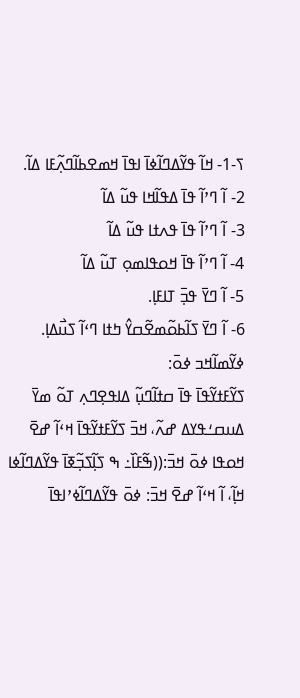ߖ-1- ߞߊ߬ ߟߌ߬ߡߣߊ߬ߦߊ߫ ߊߟߊ߫ ߞߘߐߕߊ߬ߣߍ߲߬ߓߊ ߡߊ߬.
2- ߊ߬ ߣߴߊ߬ ߟߊ߫ ߡߟߊ߬ߞߊ ߟߎ߬ ߡߊ߬
3- ߊ߬ ߣߴߊ߬ ߟߊ߫ ߟߍߙߊ ߟߎ߬ ߡߊ߬
4- ߊ߬ ߣߴߊ߬ ߟߊ߫ ߞߋߟߊߘߋ߲ ߠߎ߬ ߡߊ߬
5- ߊ߬ ߣߌ߫ ߟߏ߲߫ ߠߊߓߊ߲.
6- ߊ߬ ߣߌ߫ ߖߊ߬ߕߋ߬ߘߐ߬ߛߌ߮ ߤߙߊ ߣߵߊ߬ ߖߎ߯ߡߊ߲.
ߦߌ߬ߘߊ߬ߞߏ ߦߋ߫:
ߖߌ߬ߓߙߌ߬ߟߊ߫ ߟߊ߫ ߛߙߊ߬ߣߎ߲߬ ߡߊߟߐ߲ߣߍ߲ ߠߋ߬ ߘߌ߫ ߡߎߛߑߟߌߡ ߝߍ߬، ߞߏ߫ ߖߌ߬ߓߙߌ߬ߟߊ߫ ߞߵߊ߬ ߝߐ߫ ߞߋߟߊ ߦߋ߫ ߞߏ߫:((ߒ߬ߓߊ߰߸ ߒ ߖߊ߲߬ߖߏ߲߬ߧߊ߫ ߟߌ߬ߡߣߊ߬ߦߊ ߞߊ߲߬، ߊ߬ ߞߵߊ߬ ߝߐ߫ ߞߏ߫: ߦߋ߫ ߟߌ߬ߡߣߊ߬ߦߴߊߟߊ߫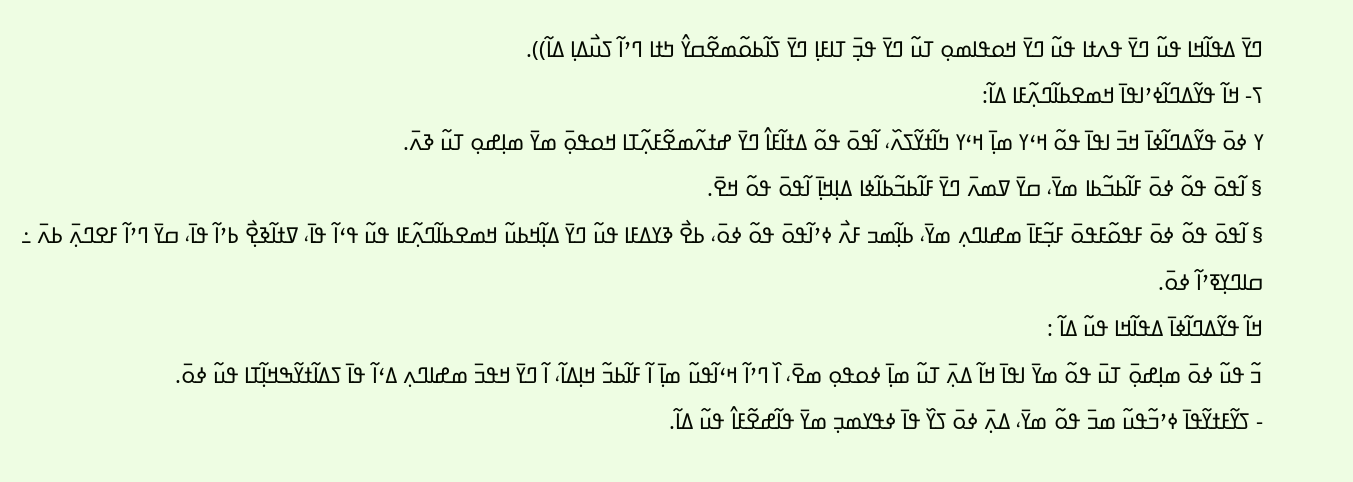ߣߌ߫ ߡߟߊ߬ߞߊ ߟߎ߬ ߣߌ߫ ߟߍߙߊ ߟߎ߬ ߣߌ߫ ߞߋߟߊߘߋ߲ ߠߎ߬ ߣߌ߫ ߟߏ߲߫ ߠߊߓߊ߲ ߣߌ߫ ߖߊ߬ߕߋ߬ߘߐ߬ߛߌ߮ ߤߙߊ ߣߴߊ߬ ߖߎ߯ߡߊ߲ ߡߊ߬)).
ߖ- ߞߊ߬ ߟߌ߬ߡߣߊ߬ߦߴߊߟߊ߫ ߞߘߐߕߊ߬ߣߍ߲߬ߓߊ ߡߊ߬:
ߌ ߦߋ߫ ߟߌ߬ߡߣߊ߬ߦߊ߫ ߞߏ߫ ߊߟߊ߫ ߟߋ߬ ߞߵߌ ߘߊ߲߫ ߞߵߌ ߤߊ߬ߙߌ߬ߖߍ߰، ߊ߬ߟߋ߫ ߟߋ߬ ߡߙߊ߬ߓߊ߮ ߣߌ߫ ߝߙߍ߬ߘߐ߬ߓߍ߲߬ߠߊ ߞߋߟߋ߲߫ ߘߌ߫ ߘߊ߲ߝߋ߲ ߠߎ߬ ߢߍ߫.
§ ߊ߬ߟߋ߫ ߟߋ߬ ߦߋ߫ ߓߊ߬ߕߏ߬ߕߊ ߘߌ߫، ߛߌ߫ ߜߘߍ߫ ߣߌ߫ ߓߊ߬ߕߏ߬ߕߊ߬ߦߊ ߡߊ߲ߞߊ߲߫ ߊ߬ߟߋ߫ ߟߋ߬ ߞߐ߫.
§ ߊ߬ߟߋ߫ ߟߋ߬ ߦߋ߫ ߓߟߋ߬ߓߟߋ߫ ߓߏ߲߬ߓߊ߫ ߘߝߊߣߍ߲ ߘߌ߫، ߕߊ߲߬ߘߏ ߓߍ߯ ߦߴߊ߬ߟߋ߫ ߟߋ߬ ߦߋ߫، ߕߐ߯ ߢߌߡߓߊ ߟߎ߬ ߣߌ߫ ߡߊ߲߬ߞߕߎ߬ ߞߘߐߕߊ߬ߣߍ߲߬ߓߊ ߟߎ߬ ߟߵߊ߬ ߟߊ߫، ߜߙߊ߬ߢߐ߲߯ ߕߴߊ߬ ߟߊ߫، ߛߌ߫ ߣߴߊ߬ ߓߐߣߍ߲߫ ߕߍ߫ ߸ ߛߊߣߌ߲ߧߴߊ߬ ߦߋ߫.
ߞߊ߬ ߟߌ߬ߡߣߊ߬ߦߊ߫ ߡߟߊ߬ߞߊ ߟߎ߬ ߡߊ߬ :
ߏ߬ ߟߎ߬ ߦߋ߫ ߘߊ߲ߝߋ߲߫ ߠߎ߫ ߟߋ߬ ߘߌ߫ ߊߟߊ߫ ߞߊ߬ ߡߍ߲߫ ߠߎ߬ ߘߊ߲߫ ߦߋߟߋ߲ ߘߐ߫، ߊ߰ ߣߴߊ߬ ߞߵߊ߬ߟߎ߬ ߘߊ߲߫ ߊ߬ ߓߊ߬ߕߏ߬ ߞߊ߲ߡߊ߬، ߊ߬ ߣߌ߫ ߞߟߏ߫ ߘߝߊߣߍ߲ ߡߵߊ߬ ߟߊ߫ ߖߡߊ߬ߙߌ߬ߒߞߊ߲߬ߠߊ ߟߎ߬ ߦߋ߫.
- ߖߌ߬ߓߙߌ߬ߟߊ߫ ߦߴߏ߬ߟߎ߬ ߘߏ߫ ߟߋ߬ ߘߌ߫، ߡߍ߲߫ ߦߋ߫ ߖߌ߰ ߟߊ߫ ߦߟߌߘߏ߲ ߘߌ߫ ߟߊ߬ߝߐ߬ߓߊ߮ ߟߎ߬ ߡߊ߬.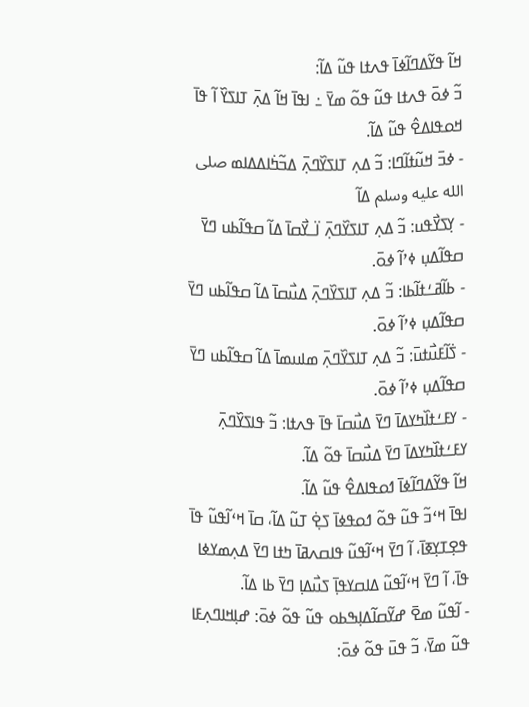ߞߊ߬ ߟߌ߬ߡߣߊ߬ߦߊ߫ ߟߍߙߊ ߟߎ߬ ߡߊ߬:
ߏ߬ ߦߋ߫ ߟߍߙߊ ߟߎ߬ ߟߋ߬ ߘߌ߫ ߸ ߊߟߊ߫ ߞߊ߬ ߡߍ߲߫ ߠߊߖߌ߰ ߊ߬ ߟߊ߫ ߞߋߟߊߡߐ߮ ߟߎ߬ ߡߊ߬.
- ߦߏ߫ ߞߎ߬ߙߊ߬ߣߊ: ߏ߬ ߡߍ߲ ߠߊߖߌ߰ߣߍ߲߫ ߡߏ߬ߤ߭ߊߡߡߊߘ صلى الله عليه وسلم ߡߊ߬
- ߌ߲ߖߌ߯ߟߎ: ߏ߬ ߡߍ߲ ߠߊߖߌ߰ߣߍ߲߫ ߊ߳ߺߌ߯ߛߊ߫ ߡߊ߬ ߛߟߊ߬ߕߎ ߣߌ߫ ߛߟߊ߬ߡߎ߲ ߦߴߊ߬ ߦߋ߫.
- ߕߊ߬ߥߑߙߊ߬ߕߊ: ߏ߬ ߡߍ߲ ߠߊߖߌ߰ߣߍ߲߫ ߡߎ߯ߛߊ߫ ߡߊ߬ ߛߟߊ߬ߕߎ ߣߌ߫ ߛߟߊ߬ߡߎ߲ ߦߴߊ߬ ߦߋ߫.
- ߖ߭ߊ߬ߓߎ߯ߙߎ߫: ߏ߬ ߡߍ߲ ߠߊߖߌ߰ߣߍ߲߫ ߘߊߎߘߊ߫ ߡߊ߬ ߛߟߊ߬ߕߎ ߣߌ߫ ߛߟߊ߬ߡߎ߲ ߦߴߊ߬ ߦߋ߫.
- ߌߓߑߙߊ߰ߤߌߡߊ߫ ߣߌ߫ ߡߎ߯ߛߊ߫ ߟߊ߫ ߟߍߙߊ: ߏ߬ ߟߊߖߌ߰ߣߍ߲߫ ߌߓߑߙߊ߰ߤߌߡߊ߫ ߣߌ߫ ߡߎ߯ߛߊ߫ ߟߋ߬ ߡߊ߬.
ߞߊ߬ ߟߌ߬ߡߣߊ߬ߦߊ߫ ߗߋߟߊߡߐ߮ ߟߎ߬ ߡߊ߬.
ߊߟߊ߫ ߞߵߏ߬ ߟߎ߬ ߟߋ߬ ߗߋߟߦߊ߫ ߖߐ߲߭ ߠߎ߬ ߡߊ߬، ߛߊ߫ ߞߵߊ߬ߟߎ߬ ߟߊ߫ ߟߐ߲ߠߌ߲ߧߊ߫، ߊ߬ ߣߌ߫ ߞߵߊ߬ߟߎ߬ ߟߊߛߍߥߊ߫ ߤߙߊ ߣߌ߫ ߡߍ߲ߘߌߦߊ ߟߊ߫، ߊ߬ ߣߌ߫ ߞߵߊ߬ߟߎ߬ ߡߊߛߌߟߊ߲߫ ߖߎ߯ߡߊ߲ ߣߌ߫ ߕߊ ߡߊ߬.
- ߊ߬ߟߎ߬ ߘߐ߫ ߝߌ߬ߛߊ߬ߡߊ߲ߒߕߋ ߟߎ߬ ߟߋ߬ ߦߋ߫: ߝߊ߲ߞߊߣߍ߲ߓߊ ߟߎ߬ ߘߌ߫، ߏ߬ ߟߎ߫ ߟߋ߬ ߦߋ߫: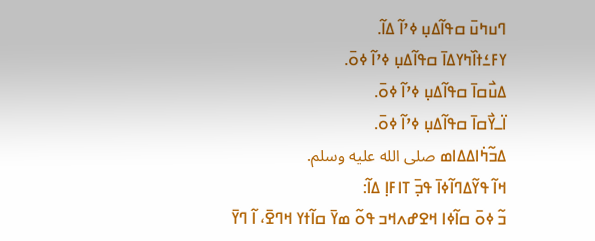ߣߎߤߎ߫ ߛߟߊ߬ߡߎ߲ ߦߴߊ߬ ߡߊ߬.
ߌߓߑߙߊ߰ߤߌߡߊ߫ ߛߟߊ߬ߡߎ߲ ߦߴߊ߬ ߦߋ߫.
ߡߎ߯ߛߊ߫ ߛߟߊ߬ߡߎ߲ ߦߴߊ߬ ߦߋ߫.
ߊ߳ߺߌ߯ߛߊ߫ ߛߟߊ߬ߡߎ߲ ߦߴߊ߬ ߦߋ߫.
ߡߏ߬ߤ߭ߊߡߡߊߘ صلى الله عليه وسلم.
ߞߊ߬ ߟߌ߬ߡߣߊ߬ߦߊ߫ ߟߏ߲߫ ߠߊߓߊ߲ ߡߊ߬:
ߏ߬ ߦߋ߫ ߛߊ߬ߦߊ ߞߐߝߍߞߏ ߟߋ߬ ߘߌ߫ ߛߊ߬ߙߌ ߞߣߐ߫، ߊ߬ ߣߌ߫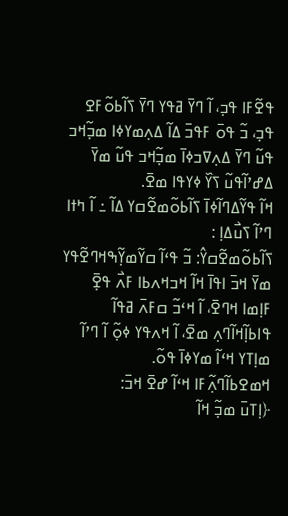ߟߐ߬ߓߊ ߟߏ߲، ߊ߬ ߣߌ߫ ߥߟߌ ߣߌ߫ ߖߊ߬ߕߋ߬ߓߐ ߟߏ߲، ߏ߬ ߟߋ߫ ߓߟߏ߫ ߡߊ߬ ߡߍ߲ߘߌߦߊ ߘߏ߲߬ߞߏ ߟߎ߬ ߣߌ߫ ߡߍ߲ߜߏߦߊ߫ ߘߏ߲߬ߞߏ ߟߎ߬ ߘߌ߫ ߡߝߴߊ߬ߟߎ߬ ߖߌ߰ ߦߌߟߊ ߘߐ߫.
ߞߊ߬ ߟߌ߬ߡߣߊ߬ߦߊ߫ ߖߊ߬ߕߋ߬ߘߐ߬ߛߌ ߡߊ߬ ߸ ߊ߬ ߤߙߊ ߣߴߊ߬ ߖߎ߯ߡߊ߲ :
ߖߊ߬ߕߋ߬ߘߐ߬ߛߌ߮: ߏ߬ ߟߵߊ߬ ߛߌ߬ߘߌ߲߬ߒߞߣߐ߬ߟߌ ߘߌ߫ ߞߏ߫ ߊߟߊ߫ ߞߊ߬ ߞߏߞߍߕߊ ߓߍ߯ ߟߐ߲߫ ߓߊ߲ߘߊ ߞߣߐ߫، ߊ߬ ߞߵߏ߬ ߛߓߍ߫ ߥߟߊ߬ ߟߊߕߊ߲߬ߞߊ߬ߣߍ߲ ߘߐ߫، ߊ߬ ߞߍߟߌ ߦߋ߲߬ ߊ߬ ߣߴߊ߬ ߘߊ߲ߠߌ ߞߵߊ߬ ߘߌߦߊ߫ ߟߋ߬.
ߞߘߐߕߊ߬ߣߍ߲߬ߓߊ ߞߵߊ߬ ߝߐ߫ ߞߏ߫:
﴿ߊ߲ߠߎ߫ ߘߏ߲߬ ߞߊ߬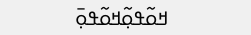ߞߋ߬ߟߋ߲߬ߞߋ߬ߟߋ߲߫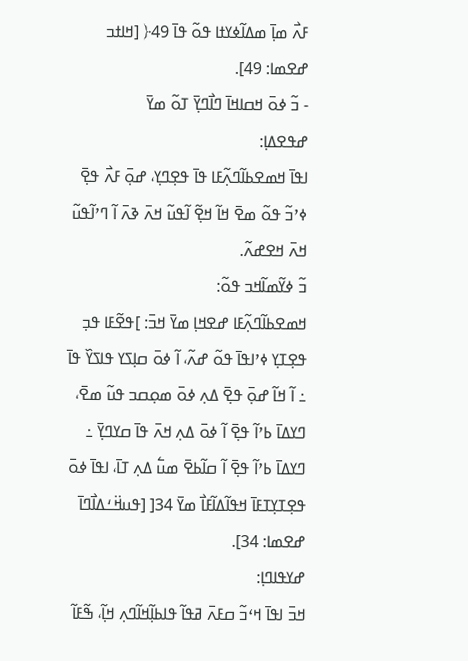ߓߍ߯ ߘߊ߲߫ ߘߡߊ߬ߦߌߙߊ ߟߋ߬ ߟߊ߫ 49﴿ [ߞߊߙߏ ߝߐߘߊ: 49].
- ߏ߬ ߦߋ߫ ߞߛߊߞߊ߫ ߣߊ߯ߣߌ߲߫ ߠߋ߬ ߘߌ߫
ߝߟߐߡߊ߲:
ߊߟߊ߫ ߞߘߐߕߊ߬ߣߍ߲߬ߓߊ ߟߊ߫ ߟߐ߲ߣߌ߲، ߝߋ߲߫ ߓߍ߯ ߟߐ߲߫ ߦߴߏ߬ ߟߋ߬ ߘߐ߫ ߞߊ߬ ߞߐ߲߬ ߊ߬ߟߎ߬ ߞߍ߫ ߢߍ߫ ߊ߬ ߣߴߊ߬ߟߎ߬ ߞߍ߫ ߞߐߝߍ߬.
ߏ߬ ߦߌ߬ߘߊ߬ߞߏ ߟߋ߬:
ߞߘߐߕߊ߬ߣߍ߲߬ߓߊ ߝߐߞߊ߲ ߘߌ߫ ߞߏ߫: ]ߟߐ߬ߓߊ ߟߏ߲ ߟߐ߲ߠߌ߲ ߦߴߊߟߊ߫ ߟߋ߬ ߝߍ߬، ߊ߬ ߦߋ߫ ߛߊ߲ߖߌ ߟߊߖߌ߰ ߟߊ߫ ߸ ߊ߬ ߞߊ߬ ߝߋ߲߫ ߟߐ߲߫ ߡߍ߲ ߦߋ߫ ߘߋ߲ߛߏ ߟߎ߬ ߘߐ߫، ߣߌߡߊ߫ ߕߴߊ߬ ߟߐ߲߫ ߊ߬ ߦߋ߫ ߡߍ߲ ߞߍ߫ ߟߊ߫ ߛߌߣߌ߲߫ ߸ ߣߌߡߊ߫ ߕߴߊ߬ ߟߐ߲߫ ߊ߬ ߛߊ߬ߕߐ߫ ߘߎ߱ ߡߍ߲ ߠߊ߫، ߊߟߊ߫ ߦߋ߫ ߟߐ߲ߠߌ߲ߠߓߊ߫ ߞߟߊ߬ߡߊ߬ߓߊ߯ ߘߌ߫ 34[ [ߟߎߞ߳ߑߡߊ߯ߣߊ߫ ߝߐߘߊ: 34].
ߝߌߟߊߣߊ߲:
ߞߏ߫ ߊߟߊ߫ ߞߵߏ߬ ߛߓߍ߫ ߥߟߊ߬ ߟߊߕߊ߲߬ߞߊ߬ߣߍ߲ ߞߊ߲߬، ߒ߬ߓߊ߬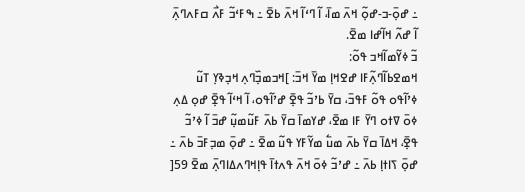߸ ߝߋ߲߫-ߏ-ߝߋ߲߬ ߞߍ߫ ߘߊ߫، ߊ߬ ߣߵߊ߬ ߞߍ߫ ߕߐ߫ ߸ ߒߓߵߏ߬ ߓߍ߯ ߛߓߍߣߍ߲߫ ߊ߬ ߝߍ߬ ߞߊ߬ߝߊ ߘߐ߫.
ߏ߬ ߦߌ߬ߘߊ߬ߞߏ ߟߋ߬:
ߞߘߐߕߊ߬ߣߍ߲߬ߓߊ ߝߐߞߊ߲ ߘߌ߫ ߞߏ߫: ]ߞߏߘߏ߲߰ߣߍ߲ ߞߏ߲ߢߌ߲ ߠߎ߬ ߦߴߊ߬ߟߋ ߟߋ߬ ߓߟߏ߫، ߛߌ߫ ߕߴߏ߬ ߟߐ߲߫ ߝߴߊ߬ߟߋ، ߊ߬ ߞߵߊ߬ ߟߐ߲߫ ߝߋ߲ ߡߍ߲ ߦߋ߫ ߜߙߋ ߣߌ߫ ߓߊ ߘߐ߫، ߝߌߘߊ߫ ߛߌ߫ ߕߍ߫ ߓߎ߬ߘߎ߲߬ ߝߏ߫ ߊ߬ ߦߴߏ߬ ߟߐ߲߫، ߞߡߊ߫ ߛߌ߫ ߕߍ߫ ߘߎ߱ ߘߌ߬ߓߌ ߟߎ߬ ߘߐ߫ ߸ ߝߋ߲߫ ߘߏ߲ߓߏ߫ ߕߍ߫ ߸ ߝߋ߲߫ ߖߊߙߊ߲ ߕߍ߫ ߸ ߝߴߏ߬ ߦߋ߫ ߞߍ߫ ߟߍߙߊ߫ ߟߊ߲ߞߣߍߡߊߣߍ߲߫ ߘߐ߫ 59[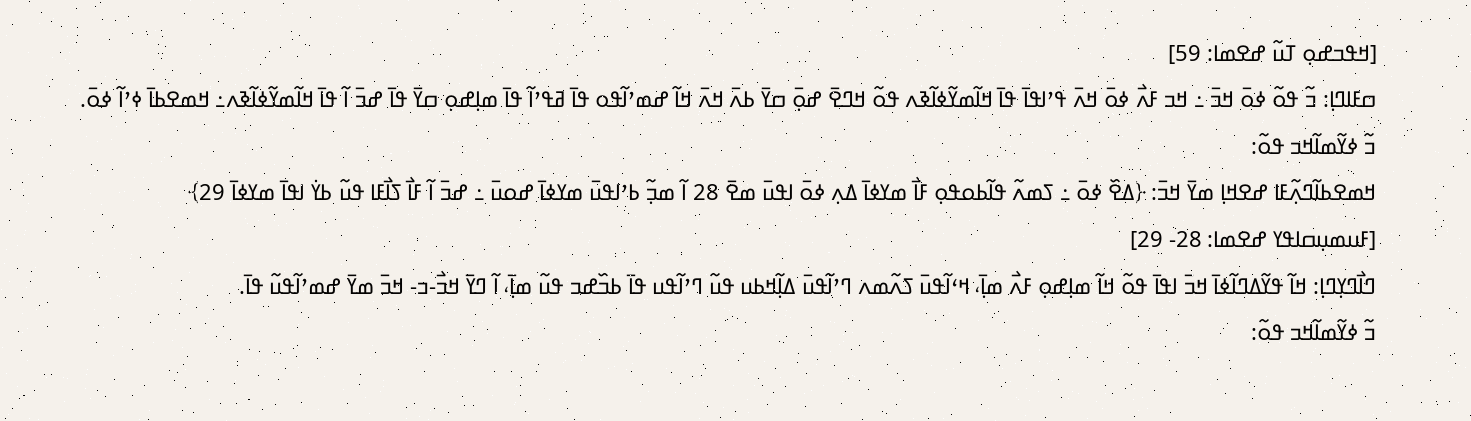[ߞߟߏߝߋ߲ ߠߎ߬ ߝߐߘߊ: 59]
ߛߓߊߣߊ߲: ߏ߬ ߟߋ߬ ߦߋ߫ ߞߏ߫ ߸ ߞߏ ߓߍ߯ ߦߋ߫ ߞߍ߫ ߟߴߊߟߊ߫ ߟߊ߫ ߞߊ߬ߘߌ߬ߦߊ߬ߢߍ ߟߋ߬ ߞߣߐ߫ ߝߋ߲߫ ߛߌ߫ ߕߍ߫ ߞߍ߫ ߞߊ߬ ߝߘߴߊ߬ߟߋ ߟߊ߫ ߥߟߴߊ߬ ߟߊ߫ ߘߊ߲ߝߋ߲ ߛߌ߫ ߟߊ߫ ߝߏ߫ ߊ߬ ߟߊ߫ ߞߊ߬ߘߌ߬ߦߊ߬ߢߍ߸ ߞߘߐߕߊ߫ ߦߴߊ߬ ߦߋ߫.
ߏ߬ ߦߌ߬ߘߊ߬ߞߏ ߟߋ߬:
ߞߘߐߕߊ߬ߣߍ߲߬ߓߊ ߝߐߞߊ߲ ߘߌ߫ ߞߏ߫: ﴿ߡߐ߰ ߦߋ߫ ߸ ߖߘߍ߬ ߟߊ߬ߕߋߟߋ߲ ߓߊ߯ ߘߌߦߊ߫ ߡߍ߲ ߦߋ߫ ߊߟߎ߫ ߘߐ߫ 28 ߊ߬ ߘߏ߲߬ ߕߴߊߟߎ߫ ߘߌߦߊ߫ ߝߋߎ߫ ߸ ߝߏ߫ ߊ߬ ߓߊ߯ ߖߊ߯ߓߊ ߟߎ߬ ߕߌ߭ ߊߟߊ߫ ߘߌߦߊ߫ 29﴾
[ߓߎߘߎ߲ߛߊߟߌ ߝߐߘߊ: 28- 29]
ߣߊ߯ߣߌ߲ߣߊ߲: ߞߊ߬ ߟߌ߬ߡߣߊ߬ߦߊ߫ ߞߏ߫ ߊߟߊ߫ ߟߋ߬ ߞߊ߬ ߘߊ߲ߝߋ߲ ߓߍ߯ ߘߊ߲߫، ߞߵߊ߬ߟߎ߫ ߖߍ߬ߘߍ ߣߴߊ߬ߟߎ߫ ߡߊ߲߬ߞߕߎ ߟߎ߬ ߣߴߊ߬ߟߎ ߟߊ߫ ߕߏ߰ߝߏ ߟߎ߬ ߘߊ߲߫، ߊ߬ ߣߌ߫ ߞߏ߯-ߏ- ߞߏ߫ ߘߌ߫ ߝߘߴߊ߬ߟߎ߬ ߟߊ߫.
ߏ߬ ߦߌ߬ߘߊ߬ߞߏ ߟߋ߬: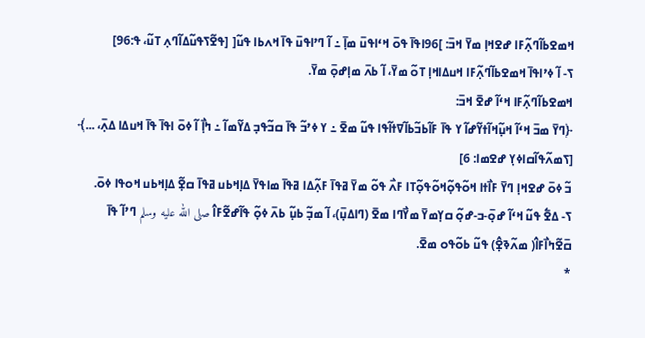ߞߘߐߕߊ߬ߣߍ߲߬ߓߊ ߝߐߞߊ߲ ߘߌ߫ ߞߏ߫: ]96ߊߟߊ߫ ߟߋ߫ ߞߵߊߟߎ߫ ߘߊ߲߫ ߸ ߊ߬ ߣߴߊߟߎ߫ ߟߊ߫ ߞߍߕߊ ߟߎ߬[ [ߟߐ߬ߖߟߎ߬ߡߊ߬ߣߍ߲ ߠߎ߬، ߟ:96]
ߖ- ߊ߬ ߦߴߊߟߊ߫ ߞߘߐߕߊ߬ߣߍ߲߬ߓߊ ߞߎߡߊߞߊ߲ ߠߋ߬ ߘߌ߫، ߊ߬ ߕߍ߫ ߘߊ߲ߝߋ߲߫ ߘߌ߫.
ߞߘߐߕߊ߬ߣߍ߲߬ߓߊ ߞߵߊ߬ ߝߐ߫ ߞߏ߫:
﴿ߣߌ߫ ߘߏ߫ ߞߵߊ߬ ߞߎ߲߬ߞߊ߬ߙߌ߬ߝߊ߬ ߌ ߟߊ߫ ߓߊ߬ߕߏ߬ߕߊ߬ߜߙߊ߬ߟߊ ߟߎ߬ ߘߐ߫ ߸ ߌ ߦߴߏ߬ ߟߊ߫ ߛߏ߬ߟߏ߲ ߡߌ߬ߘߊ߬ ߸ ߤߊ߲߯ ߊ߬ ߦߋ߫ ߊߟߊ߫ ߟߊ߫ ߞߎߡߊ ߡߍ߲߫، ...﴾ [ߖߘߍ߬ߟߊ߬ߛߊߦߌ߲ ߝߐߘߊ: 6]
ߏ߬ ߦߋ߫ ߝߐߞߊ߲ ߣߌ߫ ߓߊ߯ߙߊ ߞߋ߬ߟߋ߲߬ߞߋ߬ߟߋ߲߬ߠߊ ߓߍ߯ ߟߋ߬ ߘߌ߫ ߥߟߊ߫ ߓߍ߲߬ߡߊ ߥߟߊ߫ ߘߊߟߌ߫ ߡߊ߲ߞߕߎ ߥߟߊ߫ ߛߐ߲߬ ߡߊ߲ߞߕߎ ߞߋߟߊ ߦߋ߫.
ߖ- ߡߐ߱ ߟߎ߬ ߞߵߊ߬ ߝߋ߲߫-ߏ-ߝߋ߲߬ ߛߌ߲ߘߌ߫ ߘߌ߯ߣߊ ߘߐ߫ (ߣߊߡߎ߲߫)، ߊ߬ ߘߏ߲߬ ߕߎ߲߬ ߕߍ߫ ߦߋ߲߬ ߟߊ߬ߝߐ߬ߓߊ߮ صلى الله عليه وسلم ߣߴߊ߬ ߟߊ߫ ߛ߫ߐ߬ߤߊ߯ߓߊ߮( ߘߍ߬ߢߐ߲߮) ߟߎ߬ ߕߋ߬ߟߋ ߘߐ߫.
*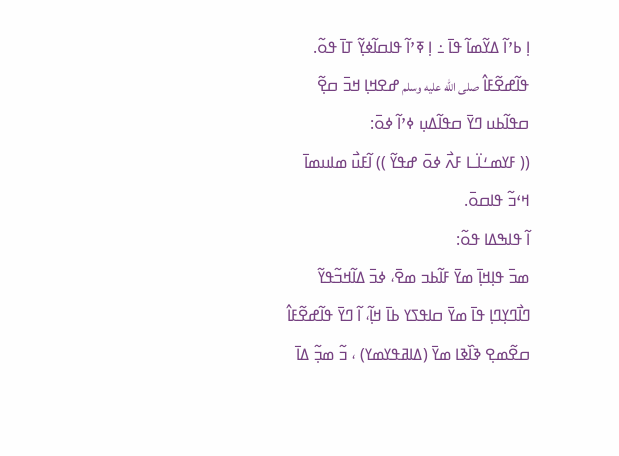ߊ߲ ߕߴߊ߬ ߡߌ߬ߘߊ߬ ߟߊ߫ ߸ ߊ߲ ߧߴߊ߬ ߟߊߛߊ߬ߦߌ߲߬ ߠߊ߫ ߟߋ߬.
ߟߊ߬ߝߐ߬ߓߊ߮ صلى الله عليه وسلم ߝߐߞߊ߲ ߞߏ߫ ߛߐ߲߬ ߛߟߊ߬ߕߎ ߣߌ߫ ߛߟߊ߬ߡߎ߲ ߦߴߊ߬ ߦߋ߫:
(( ߓߌߘߑߊ߳ߺߊ ߓߍ߯ ߦߋ߫ ߝߟߌ߬ )) ߊ߬ߓߎ߯ ߘߊߎߘߊ߫ ߞߵߏ߬ ߟߊߛߋ߫.
ߊ߬ ߟߊߒߡߊ ߟߋ߬:
ߘߏ߫ ߟߊ߲ߞߊ߲߫ ߘߌ߫ ߓߊ߬ߕߏ ߘߐ߫، ߦߏ߫ ߡߊ߬ߞߏ߬ߟߌ߬ ߣߊ߯ߣߌ߲ߣߊ߲ ߟߊ߫ ߘߌ߫ ߛߊߟߖߌ ߕߊ߫ ߞߊ߲߬، ߊ߬ ߣߌ߫ ߟߊ߬ߝߐ߬ߓߊ߮ ߛߐ߬ߘߐ߲ ߢߊ߰ߢߊ ߘߌ߫ (ߡߊߥߟߌߘߌ) ، ߏ߬ ߘߏ߲߬ ߡߊ߫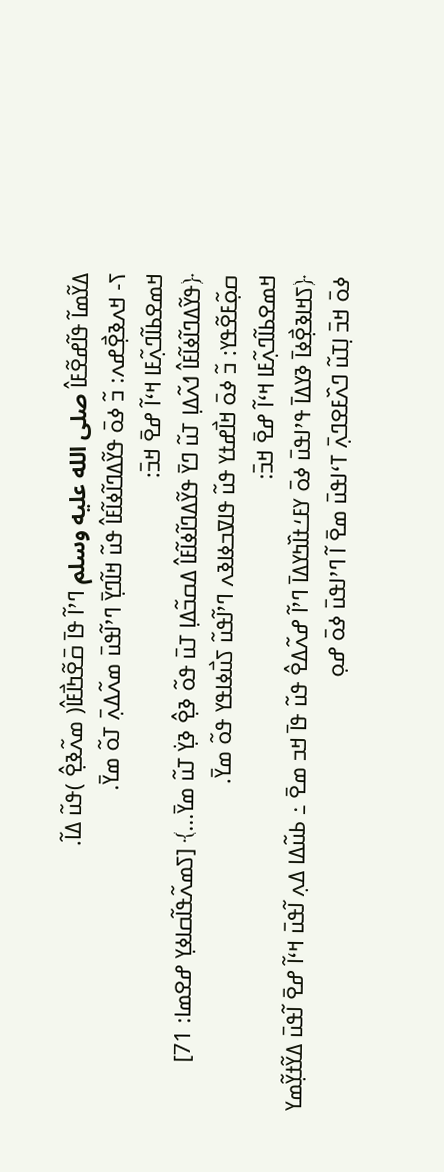ߡߌ߬ߘߊ߬ ߟߊ߬ߝߐ߬ߓߊ߮ صلى الله عليه وسلم ߣߴߊ߬ ߟߊ߫ ߛ߫ߐ߬ߤߊ߯ߓߊ߮( ߘߍ߬ߢߐ߲߮ )ߟߎ߬ ߡߊ߬.
ߖ- ߞߍߢߐ߲߯ߝߍ: ߏ߬ ߦߋ߫ ߟߌ߬ߡߣߊ߬ߦߊ߬ߓߊ߮ ߟߎ߬ ߞߊ߬ߣߌ߲߫ ߣߴߊ߬ߟߎ߫ ߘߍ߬ߡߍ߲߫ ߠߋ߬ ߘߌ߫.
ߞߘߐߕߊ߬ߣߍ߲߬ߓߊ ߞߵߊ߬ ߝߐ߫ ߞߏ߫:
﴿ߟߌ߬ߡߣߊ߬ߦߊ߬ߓߊ߮ ߗߍ߬ߡߊ߲ ߠߎ߬ ߣߌ߫ ߟߌ߬ߡߣߊ߬ߦߊ߬ߓߊ߮ ߡߛߏ߬ߡߊ߲ ߠߎ߫ ߟߋ߬ ߢߐ߲߮ ߢߌ߲߭ ߠߎ߬ ߘߌ߫...﴾ [ߖߘߍ߬ߟߊ߬ߛߊߦߌ߲ ߝߐߘߊ: 71]
ߛߋ߲߬ߓߐ߬ߟߌ: ߏ߬ ߦߋ߫ ߞߊ߯ߝߙߌ ߟߎ߬ ߟߊߜߏߦߊߢߍ ߣߴߊ߬ߟߎ߬ ߖߎ߯ߦߊߟߌ ߟߋ߬ ߘߌ߫.
ߞߘߐߕߊ߬ߣߍ߲߬ߓߊ ߞߵߊ߬ ߝߐ߫ ߞߏ߫:
﴿ߖߞߊߢߐ߲߯ߦߊ߫ ߢߌߡߊ߫ ߟߴߊߟߎ߫ ߦߋ߫ ߌߓߑߙߊ߰ߤߌߡߊ߫ ߣߴߊ߬ ߝߍ߬ߡߐ߮ ߟߎ߬ ߟߊ߫ ߞߏ ߘߐ߫ ߸ ߕߎ߬ߡߊ ߡߍ߲ ߊ߬ߟߎ߫ ߞߵߊ߬ ߝߐ߫ ߊ߬ߟߎ߫ ߡߌ߬ߙߌ߲߬ߘߌ ߦߋ߫ ߞߏ߫ ߊ߲ߠߎ߬ ߣߍ߰ߓߐߣߍ߲߫ ߠߵߊߟߎ߫ ߘߐ߫ ߊ߬ ߣߴߊߟߎ߫ ߦߋ߫ ߝߋ߲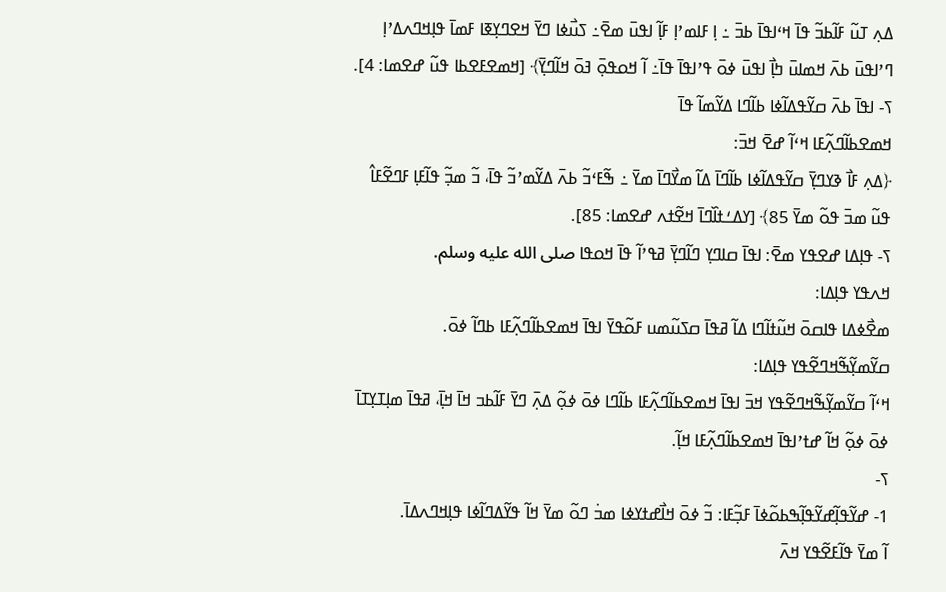ߡߍ߲ ߠߎ߬ ߓߊ߬ߕߏ߬ ߟߊ߫ ߞߵߊߟߊ߫ ߕߏ߫ ߸ ߊ߲ ߓߊߘߴߊ߲ ߓߊ߲߬ ߊߟߎ߫ ߘߐ߫߸ ߖߎ߯ߦߊ ߣߌ߫ ߞߐߣߌ߲ߧߊ ߓߘߊ߫ ߟߊ߲ߞߣߍߡߴߊ߲ ߣߴߊߟߎ߫ ߕߍ߫ ߞߘߊߎ߫ ߤߊ߲߯ ߊߟߎ߫ ߦߋ߫ ߟߴߊߟߊ߫ ߟߊ߫߸ ߊ߬ ߞߋߟߋ߲߫ ߔߋ߫ ߞߊ߬ߣߌ߲߫﴾ [ߞߘߐߓߐߕߊ ߟߎ߬ ߝߐߘߊ: 4].
ߖ- ߊߟߊ߫ ߕߍ߫ ߛߌ߬ߟߡߊ߬ߦߊ ߕߊ߬ߣߊ ߡߌ߬ߘߊ߬ ߟߊ߫
ߞߘߐߕߊ߬ߣߍ߲߬ߓߊ ߞߵߊ߬ ߝߐ߫ ߞߏ߫:
﴿ߡߍ߲ ߓߊ߯ ߢߌߣߌ߲߫ ߛߌ߬ߟߡߊ߬ߦߊ ߕߊ߬ߣߊ߫ ߡߊ߬ ߘߌ߯ߣߊ߫ ߘߌ߫ ߸ ߒ߬ߓߵߏ߬ ߕߍ߫ ߡߌ߬ߘߴߏ߬ ߟߊ߫، ߏ߬ ߘߏ߲߬ ߟߊ߬ߓߊ߲ ߓߣߐ߬ߓߊ߮ ߟߎ߬ ߘߏ߫ ߟߋ߬ ߘߌ߫ 85﴾ [ߌߡߑߙߊ߰ߣߊ߫ ߞߐ߬ߙߍ ߝߐߘߊ: 85].
ߖ- ߟߊ߲ߡߊ ߝߐߟߌ ߘߐ߫: ߊߟߊ߫ ߛߊߣߌ߲ ߣߊ߬ߣߌ߲߫ ߥߟߴߊ߬ ߟߊ߫ ߞߋߟߊ صلى الله عليه وسلم.
ߞߍߟߌ ߟߊ߲ߡߊ:
ߘߐ߯ߦߡߊ ߟߊߛߋ߫ ߞߎ߬ߙߊ߬ߣߊ ߡߊ߬ ߥߟߊ߫ ߛߖߎ߬ߘߎ ߓߋ߬ߟߌ߫ ߊߟߊ߫ ߞߘߐߕߊ߬ߣߍ߲߬ߓߊ ߕߣߊ߬ ߦߋ߫.
ߛߌ߬ߘߌ߲߬ߒ߬ߞߣߐ߬ߟߌ ߟߊ߲ߡߊ:
ߞߵߊ߬ ߛߌ߬ߘߌ߲߬ߒ߬ߞߣߐ߬ߟߌ ߞߏ߫ ߊߟߊ߫ ߞߘߐߕߊ߬ߣߍ߲߬ߓߊ ߕߊ߬ߣߊ ߦߋ߫ ߦߋ߲߬ ߡߍ߲߫ ߣߌ߫ ߓߊ߬ߕߏ ߞߊ߫ ߞߊ߲߫، ߥߟߊ߫ ߘߊ߲ߠߌ߲ߠߊ߫ ߦߋ߫ ߦߋ߲߬ ߞߊ߬ ߝߙߴߊߟߊ߫ ߞߘߐߕߊ߬ߣߍ߲߬ߓߊ ߞߊ߲߬.
ߖ-
1- ߝߌ߬ߟߊ߲߬ߝߌ߬ߟߊ߲߬ߒߕߋ߬ߦߊ߫ ߓߏ߲߬ߓߊ: ߏ߬ ߦߋ߫ ߞߊ߯ߝߙߌߦߊ ߘߏ߭ ߣߋ߬ ߘߌ߫ ߞߊ߬ ߟߌ߬ߡߣߊ߬ߦߊ ߟߊ߲ߞߣߍߡߊ߫.
ߊ߬ ߘߌ߫ ߟߊ߬ߓߐ߬ߟߌ ߞߍ߫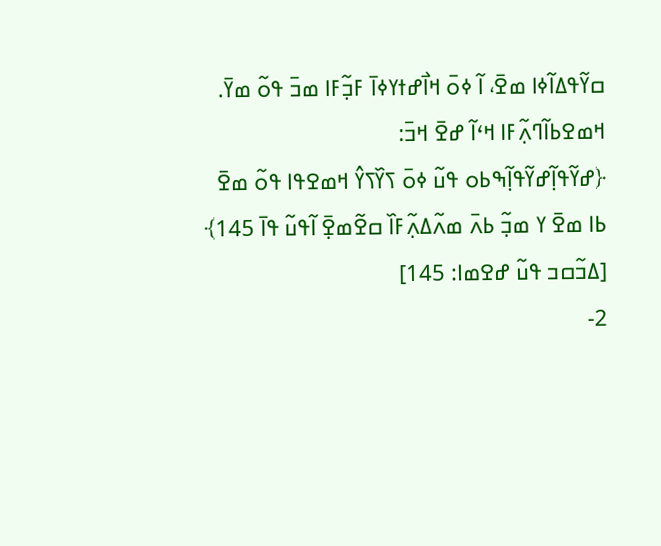ߛߌ߬ߟߡߊ߬ߦߊ ߘߐ߫، ߊ߬ ߦߋ߫ ߞߊ߯ߝߙߌߦߊ߫ ߓߏ߲߬ߓߊ ߘߏ߫ ߟߋ߬ ߘߌ߫.
ߞߘߐߕߊ߬ߣߍ߲߬ߓߊ ߞߵߊ߬ ߝߐ߫ ߞߏ߫:
﴿ߝߌ߬ߟߊ߲߬ߝߌ߬ߟߊ߲߬ߒߕߋ ߟߎ߬ ߦߋ߫ ߖߌ߰ߖߌ߮ ߞߘߐߟߊ ߟߋ߬ ߘߐ߫ ߕߊ ߘߐ߫ ߌ ߘߏ߲߬ ߕߍ߫ ߘߍ߬ߡߍ߲߬ߓߊ߰ ߛߐ߬ߘߐ߲߫ ߊ߬ߟߎ߬ ߟߊ߫ 145﴾ [ߡߏ߬ߛߏ ߟߎ߬ ߝߐߘߊ: 145]
2-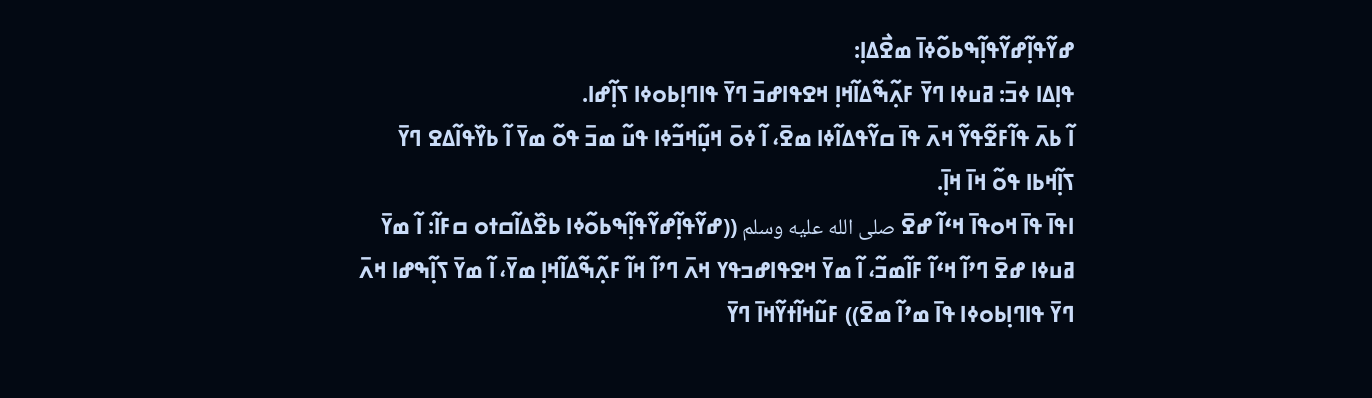ߝߌ߬ߟߊ߲߬ߝߌ߬ߟߊ߲߬ߒߕߋ߬ߦߊ߫ ߘߐ߯ߡߊ߲:
ߟߊ߲ߡߊ ߦߏ߫: ߥߎߦߊ ߣߌ߫ ߓߍ߲߬ߒ߬ߡߊ߬ߞߊ߲ ߞߐߟߊߝߏ߫ ߣߌ߫ ߟߊߣߊ߲ߕߋߦߊ ߖߊ߲߬ߝߊ.
ߊ߬ ߕߍ߫ ߟߊ߬ߓߐ߬ߟߌ߬ ߞߍ߫ ߟߊ߫ ߛߌ߬ߟߡߊ߬ߦߊ ߘߐ߫، ߊ߬ ߦߋ߫ ߞߎ߲߬ߞߏ߬ߦߊ ߟߎ߬ ߘߏ߫ ߟߋ߬ ߘߌ߫ ߊ߬ ߕߌ߰ߟߊ߬ߡߐ ߣߌ߫ ߖߊ߲߬ߞߕߊ ߟߋ߬ ߞߊ߫ ߞߊ߲߫.
ߊߟߊ߫ ߟߊ߫ ߞߋߟߊ߫ ߞߵߊ߬ ߝߐ߫ صلى الله عليه وسلم ((ߝߌ߬ߟߊ߲߬ߝߌ߬ߟߊ߲߬ߒߕߋ߬ߦߊ ߕߐ߰ߡߊ߬ߛߙߋ ߛߓߊ߬: ߊ߬ ߘߌ߫ ߥߎߦߊ ߝߐ߫ ߣߴߊ߬ ߞߵߊ߬ ߓߊ߬ߘߏ߬، ߊ߬ ߘߌ߫ ߞߐߟߊߝߏߟߌ ߞߍ߫ ߣߴߊ߬ ߞߊ߬ ߓߍ߲߬ߒ߬ߡߊ߬ߞߊ߲ ߘߌ߫، ߊ߬ ߘߌ߫ ߖߊ߲߬ߒߝߊ ߞߍ߫ ߣߌ߫ ߟߊߣߊ߲ߕߋߦߊ ߟߊ߫ ߘߴߊ߬ ߘߐ߫)) ߓߎ߬ߞߊ߬ߙߌ߬ߞߊ߫ ߣߌ߫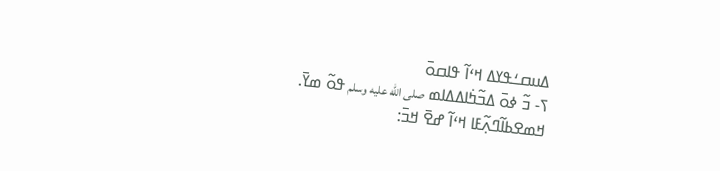ߡߎߛߑߟߌߡ ߞߵߊ߬ ߟߊߛߋ߫
ߖ- ߏ߬ ߦߋ߫ ߡߏ߬ߤ߭ߊߡߡߊߘ صلى الله عليه وسلم ߟߋ߬ ߘߌ߫.
ߞߘߐߕߊ߬ߣߍ߲߬ߓߊ ߞߵߊ߬ ߝߐ߫ ߞߏ߫: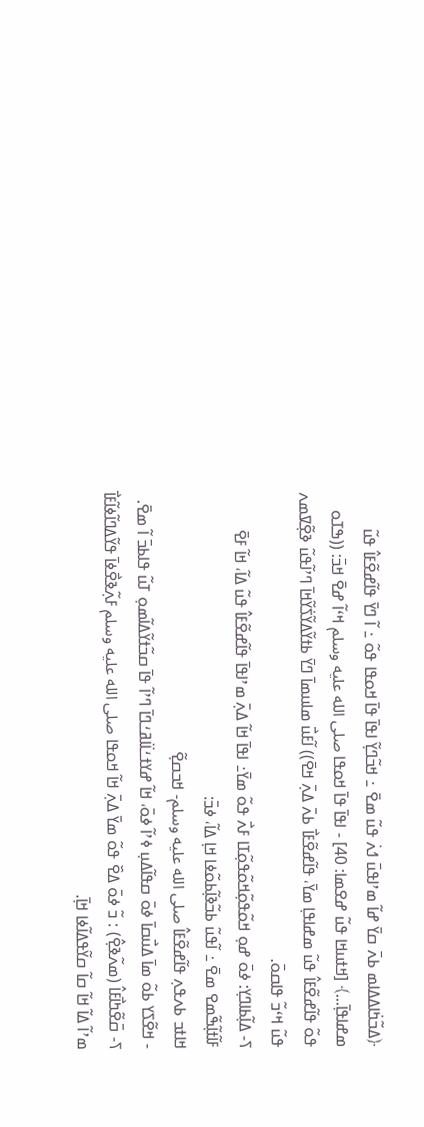﴿ߡߏ߬ߤ߭ߊߡߡߊߘ ߕߍ߫ ߛߌ߫ ߝߊ߬ ߘߴߊߟߎ߫ ߗߍ߭ ߟߎ߬ ߘߐ߫ ߸ ߞߏ߬ߣߌ߲߬ ߊߟߊ߫ ߟߊ߫ ߞߋߟߊ ߟߋ߬ ߸ ߊ߬ ߣߌ߫ ߟߊ߬ߝߐ߬ߓߊ߮ ߟߎ߬ ߘߝߊߟߊ߲߫...﴾ [ߞߙߎߞߊ ߟߎ߬ ߝߐߘߊ: 40] - ߊߟߊ߫ ߟߊ߫ ߞߋߟߊ صلى الله عليه وسلم ߞߵߊ߬ ߝߐ߫ ߞߏ߫: ((ߒߠߋ ߟߋ߬ ߟߊ߬ߝߐ߬ߓߊ߮ ߟߎ߬ ߘߝߊߟߊ߲ ߘߌ߫، ߟߊ߬ߝߐ߬ߓߊ߯ ߕߍ߫ ߡߍ߲߫ ߞߐ߫)) ߊ߬ߓߎ߯ ߘߊߎߘߊ߫ ߣߌ߫ ߕߙߌ߬ߡߌ߬ߖ߭ߌ߬ߞߊ߫ ߣߴߊ߬ߟߎ߬ ߢߐ߲߬ߜߘߍ ߟߎ߬ ߞߵߏ߬ ߟߊߛߋ߫.
ߖ- ߡߊ߲߬ߕߊߣߌ߲: ߦߋ߫ ߝߋ߲ ߞߋ߬ߟߋ߲߬ߞߋ߬ߟߋ߲߬ߠߊ ߓߍ߯ ߟߋ߬ ߘߌ߫߸ ߊߟߊ߫ ߞߊ߬ ߡߍ߲߫ ߘߴߊߟߊ߫ ߟߊ߬ߝߐ߬ߓߊ߮ ߟߎ߬ ߡߊ߬، ߞߊ߬ ߓߐ߫ ߓߊ߬ߙߊ߲߬ߒ߬ߘߐ ߘߐ߫ ߸ ߊ߬ߟߎ߬ ߕߏ߬ߢߊ߲߬ߕߋ߬ߦߊ ߞߊ߲ ߡߊ߬، ߦߏ߫:
ߞߊߙߏ ߕߍߟߍ߲ ߟߊ߬ߝߐ߬ߓߊ߮ صلى الله عليه وسلم- ߞߏߛߐ߲߬
- ߞߐ߬ߖߌ ߕߋ߬ ߘߊ߫ ߡߎ߯ߛߊ߫ ߦߋ߫ ߛߟߊ߬ߡߎ߲ ߦߴߊ߬ ߦߋ߫، ߞߊ߬ ߝߌߙߑߊ߳ߊߥߑߣߊ߫ ߣߴߊ߬ ߟߊ߫ ߛߏ߬ߙߌ߬ߡߊ߬ߘߋ߲ ߠߎ߬ ߟߊߕߏ߫ ߊ߬ ߘߐ߫.
ߖ- ߛ߫ߐ߬ߤߊ߯ߓߊ߮ (ߘߍ߬ߢߐ߲߮) : ߏ߬ ߦߋ߫ ߡߐ߰ ߟߋ߬ ߘߌ߫ ߡߍ߲߫ ߞߊ߬ ߞߋߟߊ صلى الله عليه وسلم ߓߍ߲߬ߢߐ߯ߦߊ߫ ߟߌ߬ߡߣߊ߬ߦߊ߬ߓߊ߯ ߘߴߊ߬ ߡߊ߬ ߞߊ߬ ߛߊ߬ ߛߌ߬ߟߡߊ߬ߦߊ ߞߊ߲߫.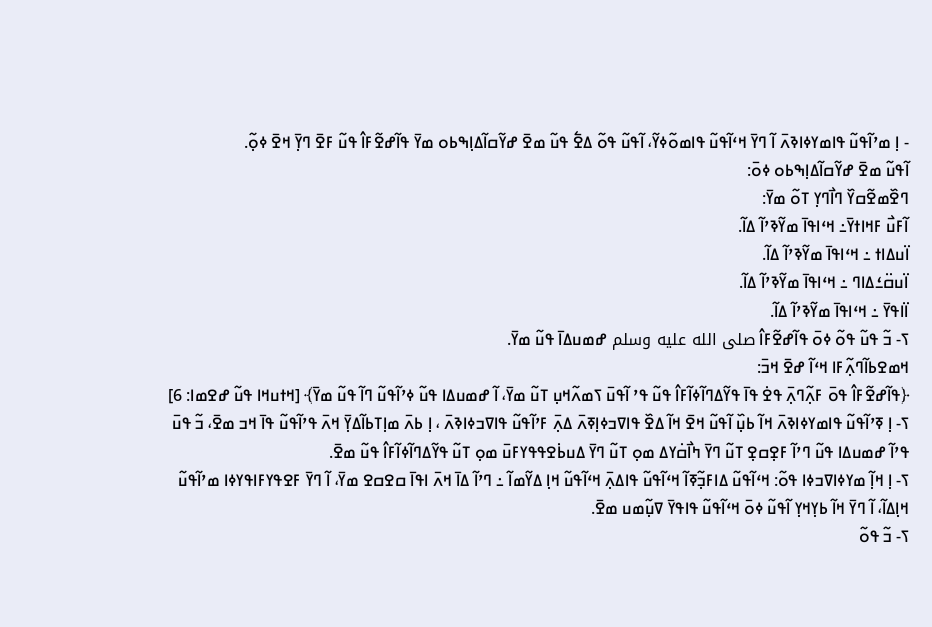- ߊ߲ ߘߴߊ߬ߟߎ߬ ߟߊߘߌߦߊߢߍ߫ ߊ߬ ߣߌ߫ ߞߵߊ߬ߟߎ߬ ߟߊߘߋ߬ߦߌ߬، ߊ߬ߟߎ߬ ߟߋ߬ ߡߐ߱ ߟߎ߬ ߘߐ߫ ߝߌ߬ߛߊ߬ߡߊ߲ߒߕߋ ߘߌ߫ ߟߊ߬ߝߐ߬ߓߊ߮ ߟߎ߬ ߓߐ߫ ߣߌ߲߫ ߞߐ߫ ߦߋ߲߬.
ߊ߬ߟߎ߬ ߘߐ߫ ߝߌ߬ߛߊ߬ߡߊ߲ߒߕߋ ߦߋ߫:
ߣߐ߰ߘߐ߬ߛߌ߰ ߣߊ߯ߣߌ߲ ߠߋ߬ ߘߌ߫:
ߊ߬ߓߎ߯ ߓߞߊߙߌ߫߸ ߞߵߊߟߊ߫ ߘߌ߬ߢߴߊ߬ ߡߊ߬.
ߊ߳ߎߡߊߙ ߸ ߞߵߊߟߊ߫ ߘߌ߬ߢߴߊ߬ ߡߊ߬.
ߊ߳ߎߛ߳ߑߡߊߣ ߸ ߞߵߊߟߊ߫ ߘߌ߬ߢߴߊ߬ ߡߊ߬.
ߊ߳ߊߟߌ߫ ߸ ߞߵߊߟߊ߫ ߘߌ߬ߢߴߊ߬ ߡߊ߬.
ߖ- ߏ߬ ߟߎ߬ ߟߋ߬ ߦߋ߫ ߟߊ߬ߝߐ߬ߓߊ߮ صلى الله عليه وسلم ߝߘߎߡߊ߫ ߟߎ߬ ߘߌ߫.
ߞߘߐߕߊ߬ߣߍ߲߬ߓߊ ߞߵߊ߬ ߝߐ߫ ߞߏ߫:
﴿ߟߊ߬ߝߐ߬ߓߊ߮ ߟߋ߫ ߓߍ߲߬ߣߍ߲߫ ߟߐ߭ ߟߊ߫ ߟߌ߬ߡߣߊ߬ߦߊ߬ߓߊ߮ ߟߎ߬ ߟߴ ߊ߬ߟߎ߫ ߖߘߍ߬ߞߎ߲ ߠߎ߬ ߘߌ߫، ߊ߬ ߝߘߎߡߊ ߟߎ߬ ߦߴߊ߬ߟߎ߬ ߣߊ߬ ߟߎ߬ ߘߌ߫﴾ [ߞߙߎߞߊ ߟߎ߬ ߝߐߘߊ: 6]
ߖ- ߊ߲ ߧߴߊ߬ߟߎ߬ ߟߊߘߌߦߊߢߍ߫ ߞߊ߬ ߕߎ߲߰ ߊ߬ߟߎ߬ ߞߐ߫ ߞߊ߬ ߡߐ߰ ߟߊߜߏߦߊ߲ߧߍ߫ ߡߍ߲߫ ߓߴߊ߬ߟߎ߬ ߟߊߜߏߦߊߢߍ߫ ، ߊ߲ ߕߍ߫ ߘߊ߲ߠߕߊ߬ߡߌ߲߫ ߞߍ߫ ߟߴߊ߬ߟߎ߬ ߟߊ߫ ߞߏ ߘߐ߫، ߏ߬ ߟߎ߫ ߟߴߊ߬ ߝߘߎߡߊ ߟߎ߬ ߣߴߊ߬ ߓߐ߲ߛߐ߲ ߠߎ߬ ߣߌ߫ ߤߊ߯ߛ߭ߌߡ ߘߋ߲ ߠߎ߬ ߣߌ߫ ߡߎߕ߭ߐߟߟߌߓߎ߫ ߘߋ߲ ߠߎ߬ ߟߌ߬ߡߣߊ߬ߦߊ߬ߓߊ߮ ߟߎ߬ ߘߐ߫.
ߖ- ߊ߲ ߞߊ߲߬ ߘߌߦߊߜߏߦߊ ߟߋ߬: ߞߵߊ߬ߟߎ߬ ߡߊߓߏ߲߬ߧߊ߬ ߞߵߊ߬ߟߎ߬ ߟߊߡߍ߲߫ ߞߵߊ߬ߟߎ߬ ߞߊ߲ ߡߌ߬ߘߊ߬ ߸ ߣߴߊ߬ ߡߊ߫ ߞߍ߫ ߊߟߊ߫ ߛߐߛߐ ߘߌ߫، ߊ߬ ߣߌ߫ ߓߐߟߌߓߊߟߌߦߊ ߘߴߊ߬ߟߎ߬ ߞߊ߲ߡߊ߬، ߊ߬ ߣߌ߫ ߞߊ߬ ߕߌ߲ߞߌ߲ ߊ߬ߟߎ߬ ߦߋ߫ ߞߵߊ߬ߟߎ߬ ߟߊߟߌ߫ ߜߎ߲߬ߘߎ ߘߐ߫.
ߖ- ߏ߬ ߟߋ߬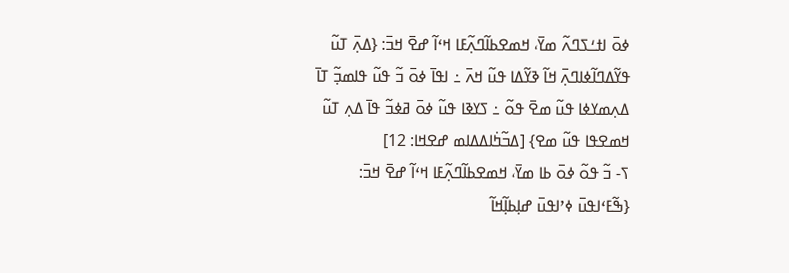ߦߋ߫ ߊߙߑߖߣߍ߬ ߘߌ߫، ߞߘߐߕߊ߬ߣߍ߲߬ߓߊ ߞߵߊ߬ ߝߐ߫ ߞߏ߫: {ߡߍ߲߫ ߠߎ߬ ߟߌ߬ߡߣߊ߬ߦߊߣߍ߲߫ ߞߊ߬ ߢߌ߬ߡߊ ߟߎ߬ ߞߍ߫ ߸ ߊߟߊ߫ ߦߋ߫ ߏ߬ ߟߎ߬ ߟߊߘߏ߲߬ ߠߊ߫ ߡߍ߲ߘߌߦߊ ߟߎ߬ ߘߐ߫ ߟߋ߬ ߸ ߖߌߢߊ ߟߎ߬ ߦߋ߫ ߥߦߏ߬ ߟߊ߫ ߡߍ߲ ߠߎ߬ ߞߘߐߟߊ ߟߎ߬ ߘߐ} [ߡߏ߬ߤ߭ߊߡߡߊߘ ߝߐߞߊ: 12]
ߖ- ߏ߬ ߟߋ߬ ߦߋ߫ ߕߊ ߘߌ߫، ߞߘߐߕߊ߬ߣߍ߲߬ߓߊ ߞߵߊ߬ ߝߐ߫ ߞߏ߫: {ߒ߬ߓߵߊߟߎ߫ ߦߴߊߟߎ߫ ߝߊ߲ߕߊ߲߬ߞߊ߬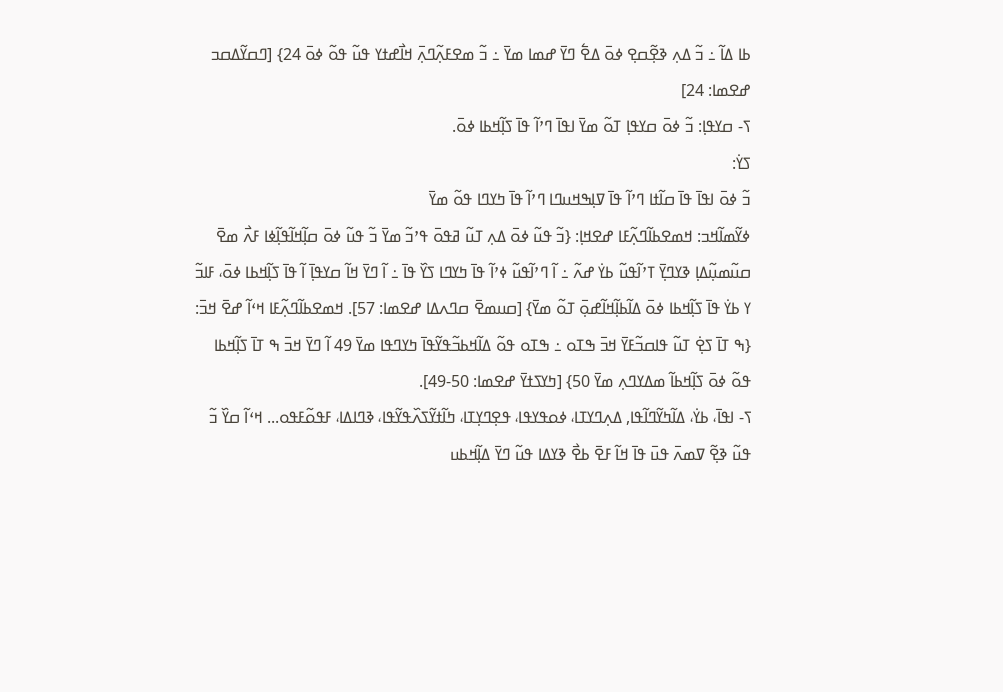ߕߊ ߡߊ߬ ߸ ߏ߬ ߡߍ߲ ߢߐ߲߬ߛߐ߲ ߦߋ߫ ߡߐ߱ ߣߌ߫ ߝߘߊ ߘߌ߫ ߸ ߏ߬ ߘߐߓߍ߲߬ߣߍ߲߫ ߞߊ߯ߝߙߌ ߟߎ߬ ߟߋ߬ ߦߋ߫ 24} [ߣߛߌ߬ߡߛߏ ߝߐߘߊ: 24]
ߖ- ߛߌߟߊ߲: ߏ߬ ߦߋ߫ ߛߌߟߊ߲ ߠߋ߬ ߘߌ߫ ߊߟߊ߫ ߣߴߊ߬ ߟߊ߫ ߖߊ߲߬ߞߕߊ ߦߋ߫.
ߖߌ߭:
ߏ߬ ߦߋ߫ ߊߟߊ߫ ߟߊ߫ ߛߊ߬ߙߊ ߣߴߊ߬ ߟߊ߫ ߜߊ߲ߒߞߎߣߊ ߣߴߊ߬ ߟߊ߫ ߤߌߣߊ ߟߋ߬ ߘߌ߫
ߦߌ߬ߘߊ߬ߞߏ: ߞߘߐߕߊ߬ߣߍ߲߬ߓߊ ߝߐߞߊ߲: {ߏ߬ ߟߎ߬ ߦߋ߫ ߡߍ߲ ߠߎ߬ ߥߟߋ߫ ߟߴߏ߬ ߘߌ߫ ߏ߬ ߟߎ߬ ߦߋ߫ ߛߊ߲߬ߞߊ߬ߟߊ߲߬ߦߊ ߓߍ߯ ߘߐ߫ ߛߎ߬ߘߎ߲߬ߡߊ߲ ߢߌߣߌ߲߫ ߠߴߊ߬ߟߎ߬ ߕߌ߭ ߝߍ߬ ߸ ߊ߬ ߣߴߊ߬ߟߎ߬ ߦߴߊ߬ ߟߊ߫ ߤߌߣߊ ߖߌ߰ ߟߊ߫ ߸ ߊ߬ ߣߌ߫ ߞߊ߬ ߛߌߟߊ߲߫ ߊ߬ ߟߊ߫ ߖߊ߲߬ߞߕߊ ߦߋ߫، ߓߊߏ߬ ߌ ߕߌ߭ ߟߊ߫ ߖߊ߲߬ߞߕߊ ߦߋ߫ ߡߊ߬ߕߊ߲߬ߞߊ߬ߝߋ߲߫ ߠߋ߬ ߘߌ߫} [ߛߎߘߐ߫ ߛߣߍߡߊ ߝߐߘߊ: 57]. ߞߘߐߕߊ߬ߣߍ߲߬ߓߊ ߞߵߊ߬ ߝߐ߫ ߞߏ߫: {ߒ ߠߊ߫ ߖߐ߲߭ ߠߎ߬ ߟߊߛߏ߬ߓߌ߫ ߞߏ߫ ߒߠߋ ߸ ߒߠߋ ߟߋ߬ ߡߊ߬ߞߕߏ߬ߟߌ߬ߟߊ߫ ߤߌߣߟߊ ߘߌ߫ 49 ߊ߬ ߣߌ߫ ߞߏ߫ ߒ ߠߊ߫ ߖߊ߲߬ߞߕߊ ߟߋ߬ ߦߋ߫ ߖߊ߲߬ߞߕߊ߬ ߘߡߌߣߍ߲ ߘߌ߫ 50} [ߤߌߖߙߌ߫ ߝߐߘߊ: 49-50].
ߖ- ߊߟߊ߫، ߕߌ߭، ߡߊ߬ߤߌ߬ߣߊ߬ߟߊ, ߡߍ߲ߣߌߠߊ، ߦߋߟߌߟߊ، ߟߐ߲ߣߌ߲ߠߊ، ߤߊ߬ߙߌ߬ߖߍ߰ߟߌ߬ߟߊ، ߢߣߊߡߊ، ߓߟߋ߬ߓߟߋ... ߞߵߊ߬ ߛߌ߰ ߏ߬ ߟߎ߬ ߢߐ߲߬ ߜߘߍ߫ ߟߎ߫ ߟߊ߫ ߞߊ߬ ߓߐ߫ ߕߐ߯ ߢߌߡߊ ߟߎ߬ ߣߌ߫ ߡߊ߲߬ߞߕߎ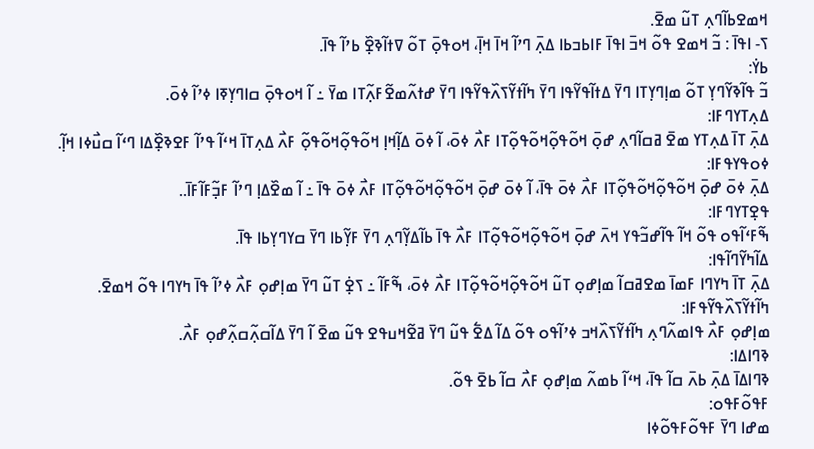ߞߘߐߕߊ߬ߣߍ߲ ߠߎ߬ ߘߐ߫.
ߖ- ߊߟߊ߫ : ߏ߬ ߞߘߐ ߟߋ߬ ߞߏ߫ ߊߟߊ߫ ߓߊߕߏߕߊ ߡߍ߲߫ ߣߴߊ߬ ߞߊ߫ ߞߊ߲߫، ߞߋߟߋ߲߫ ߠߋ߬ ߜߙߊ߬ߢߐ߲߰ ߕߴߊ߬ ߟߊ߫.
ߕߌ߭:
ߏ߬ ߟߊ߬ߢߌ߬ߣߌ߲ ߠߋ߬ ߘߊ߲ߣߌ߲ߠߊ ߣߌ߫ ߡߙߊ߬ߟߌ߬ߟߊ ߣߌ߫ ߤߊ߬ߙߌ߬ߖߍ߰ߟߌ߬ߟߊ ߣߌ߫ ߝߙߍ߬ߘߐ߬ߓߍ߲߬ߠߊ ߘߌ߫ ߸ ߊ߬ ߞߋߟߋ߲߫ ߛߊߣߌ߲ߧߊ ߦߴߊ߬ ߦߋ߫.
ߡߍ߲ߠߌߣߓߊ:
ߡߍ߲߫ ߠߊ߫ ߡߍ߲ߠߌ ߘߐ߫ ߥߛߊ߬ߣߍ߲ ߝߋ߲߫ ߞߋ߬ߟߋ߲߬ߞߋ߬ߟߋ߲߬ߠߊ ߓߍ߯ ߦߋ߫، ߊ߬ ߦߋ߫ ߡߊ߲߬ߞߊ߲ ߞߋ߬ߟߋ߲߬ߞߋ߬ߟߋ߲߬ ߓߍ߯ ߡߍ߲ߠߊ߫ ߞߵߊ߬ ߟߴߊ߬ ߓߐߢߐ߲߰ߡߊ ߣߵߊ߬ ߛߎ߯ߦߊ ߞߊ߲߬.
ߦߋߟߌߟߓߊ:
ߡߍ߲߫ ߦߋ߫ ߝߋ߲߫ ߞߋ߬ߟߋ߲߬ߞߋ߬ߟߋ߲߬ߠߊ ߓߍ߯ ߦߋ߫ ߟߊ߫، ߊ߬ ߦߋ߫ ߝߋ߲߫ ߞߋ߬ߟߋ߲߬ߞߋ߬ߟߋ߲߬ߠߊ ߓߍ߯ ߦߋ߫ ߟߊ߫ ߸ ߊ߬ ߘߐ߰ߡߊ߲ ߣߴߊ߬ ߓߏ߲߬ߓߊ߬ߓߊ߫..
ߟߐ߲ߠߌߣߓߊ:
ߒ߬ߓߵߊ߬ߟߋ ߟߋ߬ ߞߊ߬ ߟߊ߬ߝߏ߬ߟߌ ߞߍ߫ ߝߋ߲߫ ߞߋ߬ߟߋ߲߬ߞߋ߬ߟߋ߲߬ߠߊ ߓߍ߯ ߟߊ߫ ߕߊ߬ߡߌ߲߬ߣߍ߲ ߣߌ߫ ߓߌ߲߬ߕߊ ߣߌ߫ ߛߌߣߌ߲ߕߊ ߟߊ߫.
ߡߊ߬ߤߌ߬ߣߊ߬ߟߊ:
ߡߍ߲߫ ߠߊ߫ ߤߌߣߊ ߓߘߊ߫ ߘߐߥߛߊ߬ ߘߊ߲ߝߋ߲ ߠߎ߬ ߞߋ߬ߟߋ߲߬ߞߋ߬ߟߋ߲߬ߠߊ ߓߍ߯ ߦߋ߫، ߒ߬ߓߊ߬ ߸ ߖߐ߲߭ ߠߎ߬ ߣߌ߫ ߘߊ߲ߝߋ߲ ߓߍ߯ ߦߴߊ߬ ߟߊ߫ ߤߌߣߊ ߟߋ߬ ߞߘߐ߫.
ߤߊ߬ߙߌ߬ߖߍ߰ߟߌ߬ߟߓߊ:
ߘߊ߲ߝߋ߲ ߓߍ߯ ߟߊߘߍ߬ߣߍ߲ ߤߊ߬ߙߌ߬ߖߍ߰ߞߏ ߦߴߊ߬ߟߋ ߟߋ߬ ߡߊ߬ ߡߐ߱ ߟߎ߬ ߣߌ߫ ߥߐ߬ߞߎߟߐ ߟߎ߬ ߘߐ߫ ߊ߬ ߣߌ߫ ߡߊ߬ߛߍ߲߬ߛߍ߲߬ߝߋ߲ ߓߍ߯.
ߢߣߊߡߊ:
ߢߣߊߡߊ߫ ߡߍ߲߫ ߕߍ߫ ߛߊ߬ ߟߊ߫، ߞߵߊ߬ ߕߘߍ߬ ߘߊ߲ߝߋ߲ ߓߍ߯ ߛߊ߬ ߕߐ߫ ߟߋ߬.
ߓߟߋ߬ߓߟߋ:
ߘߝߊ ߣߌ߫ ߓߟߋ߬ߓߟߋ߬ߦߊ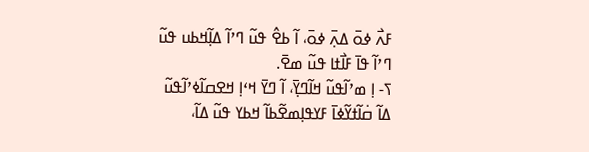ߓߍ߯ ߦߋ߫ ߡߍ߲߫ ߦߋ߫، ߊ߬ ߕߐ߮ ߟߎ߬ ߣߴߊ߬ ߡߊ߲߬ߞߕߎ ߟߎ߬ ߣߴߊ߬ ߟߊ߫ ߓߊ߯ߙߊ ߟߎ߬ ߘߐ߫.
ߖ- ߊ߲ ߘߴߊ߬ߟߎ߬ ߞߊ߬ߣߌ߲߫، ߊ߬ ߣߌ߫ ߞߵߊ߲ ߞߐߛߊ߬ߦߴߊ߬ߟߎ߬ ߡߊ߬ ߛ߭ߊ߬ߙߌ߬ߦߊ߫ ߓߌߟߊ߲ߘߐ߬ߕߊ߬ ߞߕߌ ߟߎ߬ ߡߊ߬،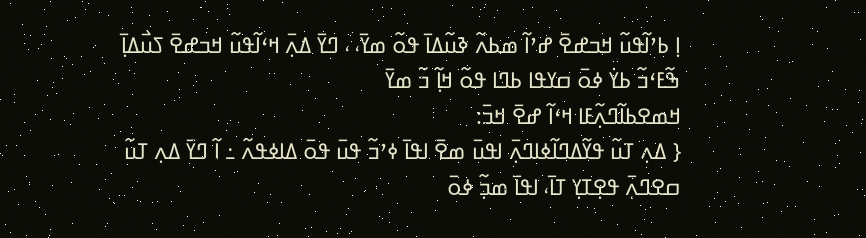ߊ߲ ߕߴߊ߬ߟߎ߬ ߞߏߝߐ߫ ߝߴߊ߬ ߘߕߍ߬ ߢߎ߬ߡߊ߫ ߟߋ߬ ߘߌ߫، ، ߣߌ߫ ߡߍ߲߫ ߞߵߊ߬ߟߎ߬ ߞߏߝߐ߫ ߖߎ߯ߡߊ߲߫ ߒ߬ߓߵߏ߬ ߕߌ߭ ߦߋ߫ ߛߌߟߊ ߕߣߊ ߟߋ߬ ߞߊ߲߬ ߏ߬ ߘߌ߫
ߞߘߐߕߊ߬ߣߍ߲߬ߓߊ ߞߵߊ߬ ߝߐ߫ ߞߏ߫:
{ ߡߍ߲ ߠߎ߬ ߟߌ߬ߡߣߊ߬ߦߊߣߍ߲߫ ߊߟߎ߫ ߘߐ߫ ߊߟߊ߫ ߦߴߏ߬ ߟߎ߫ ߟߋ߫ ߡߊߦߟߍ߬ ߸ ߊ߬ ߣߌ߫ ߡߍ߲ ߠߎ߬ ߛߐߣߍ߲߫ ߟߐ߲ߠߌ߲ ߠߊ߫، ߊߟߊ߫ ߘߏ߲߬ ߦߋ߫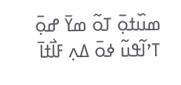ߘߎ߰ߙߋ߲߫ ߠߋ߬ ߘߌ߫ ߝߋ߲߫ ߠߴߊ߬ߟߎ߬ ߦߋ߫ ߡߍ߲ ߓߊ߯ߙߊ߫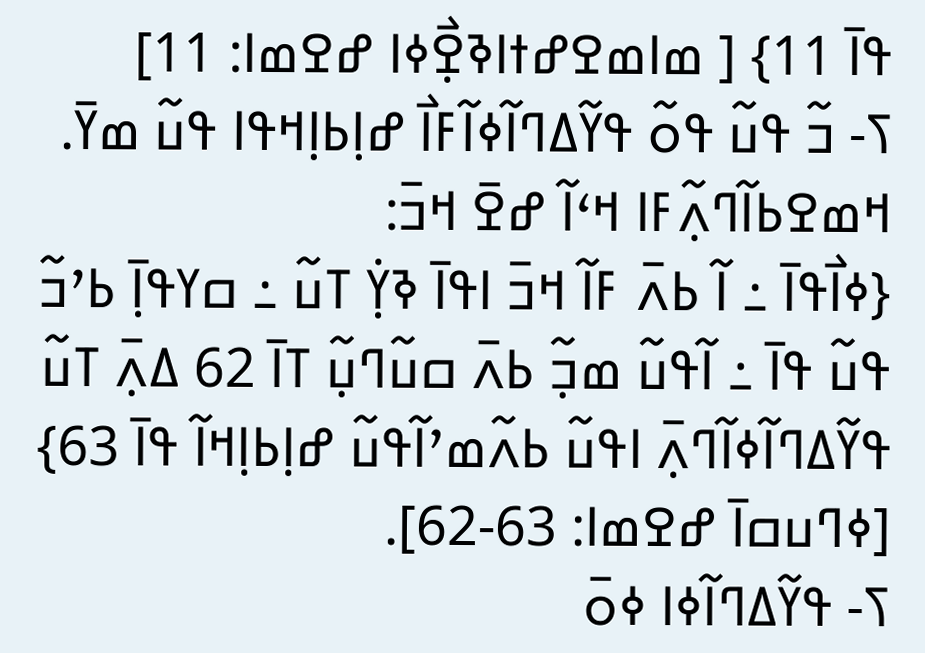ߟߊ߫ 11} [ ߘߊߘߐߝߙߊߢߐ߲߯ߦߊ ߝߐߘߊ: 11]
ߖ- ߏ߬ ߟߎ߬ ߟߋ߬ ߟߌ߬ߡߣߊ߬ߦߊ߬ߓߊ߯ ߝߊ߲ߕߊ߲ߞߟߊ ߟߎ߬ ߘߌ߫.
ߞߘߐߕߊ߬ߣߍ߲߬ߓߊ ߞߵߊ߬ ߝߐ߫ ߞߏ߫:
{ߦߊ߯ߟߊ߫ ߸ ߊ߬ ߕߍ߫ ߓߊ߬ ߞߏ߫ ߊߟߊ߫ ߢߌ߲߭ ߠߎ߬ ߸ ߛߌߟߊ߲߫ ߕߴߏ߬ ߟߎ߬ ߟߊ߫ ߸ ߊ߬ߟߎ߬ ߘߏ߲߬ ߕߍ߫ ߛߎ߬ߣߎ߲߬ ߠߊ߫ 62 ߡߍ߲߫ ߠߎ߬
ߟߌ߬ߡߣߊ߬ߦߊ߬ߣߍ߲߫ ߊߟߎ߬ ߕߍ߬ߘߴߊ߬ߟߎ߬ ߝߊ߲ߕߊ߲ߞߊ߬ ߟߊ߫ 63}
[ߦߣߎߛߊ߫ ߝߐߘߊ: 62-63].
ߖ- ߟߌ߬ߡߣߊ߬ߦߊ ߦߋ߫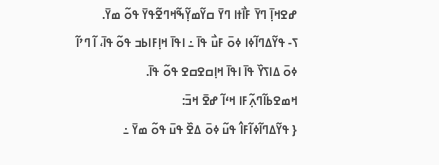ߝߐߞߊ߲߫ ߣߌ߫ ߓߊ߯ߙߊ ߣߌ߫ ߛߌ߬ߘߌ߲߬ߒ߬ߞߣߐ߬ߟߌ߫ ߟߋ߬ ߘߌ߫.
ߖ- ߟߌ߬ߡߣߊ߬ߦߊ ߦߋ߫ ߓߎ߯ ߟߊ߫ ߸ ߊߟߊ߫ ߞߊ߲ߓߊߕߏ ߟߋ߬ ߟߊ߫، ߊ߬ ߣߴߊ߬ ߦߋ߫ ߡߊߖߌ߰ ߟߊ߫ ߊߟߊ߫ ߞߊ߲ߛߐߛߐ ߟߋ߬ ߟߊ߫.
ߞߘߐߕߊ߬ߣߍ߲߬ߓߊ ߞߵߊ߬ ߝߐ߫ ߞߏ߫:
{ ߟߌ߬ߡߣߊ߬ߦߊ߬ߓߊ߮ ߟߎ߬ ߦߋ߫ ߡߐ߰ ߟߎ߫ ߟߋ߬ ߘߌ߫ ߸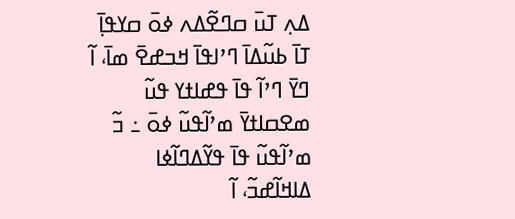ߡߍ߲ ߠߎ߫ ߛߣߐ߬ߡߍ ߦߋ߫ ߛߌߟߊ߲߫ ߠߊ߫ ߕߎ߬ߡߊ߫ ߣߴߊߟߊ߫ ߞߏߝߐ߫ ߘߊ߫، ߊ߬ ߣߌ߫ ߣߴߊ߬ ߟߊ߫ ߟߝߊߙߌ ߟߎ߬ ߘߐߛߊߙߌ߫ ߘߴߊ߬ߟߎ߬ ߦߋ߫ ߸ ߏ߬ ߘߴߊ߬ߟߎ߬ ߟߊ߫ ߟߌ߬ߡߣߊ߬ߦߊ ߡߊߞߊ߬ߝߏ߬، ߊ߬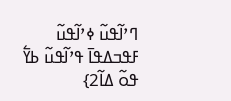ߣߴߊ߬ߟߎ߬ ߦߴߊ߬ߟߎ߬ ߓߟߏߡߟߊ߫ ߟߴߊ߬ߟߎ߬ ߕߌ߱ ߟߋ߬ ߡߊ߬2}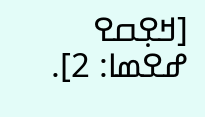[ߞߐ߲ߛߐ ߝߐߘߊ: 2].